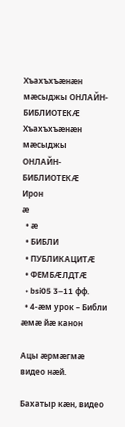Хъахъхъӕнӕн мӕсыджы ОНЛАЙН-БИБЛИОТЕКӔ
Хъахъхъӕнӕн мӕсыджы
ОНЛАЙН-БИБЛИОТЕКӔ
Ирон
ӕ
  • ӕ
  • БИБЛИ
  • ПУБЛИКАЦИТӔ
  • ФЕМБӔЛДТӔ
  • bsi05 3–11 фф.
  • 4-ӕм урок – Библи ӕмӕ йӕ канон

Ацы ӕрмӕгмӕ видео нӕй.

Бахатыр кӕн, видео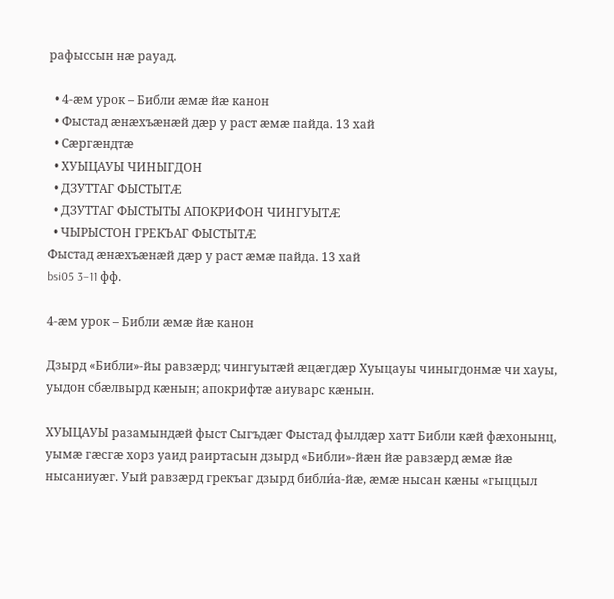рафыссын нӕ рауад.

  • 4-ӕм урок – Библи ӕмӕ йӕ канон
  • Фыстад ӕнӕхъӕнӕй дӕр у раст ӕмӕ пайда. 13 хай
  • Сӕргӕндтӕ
  • ХУЫЦАУЫ ЧИНЫГДОН
  • ДЗУТТАГ ФЫСТЫТӔ
  • ДЗУТТАГ ФЫСТЫТЫ АПОКРИФОН ЧИНГУЫТӔ
  • ЧЫРЫСТОН ГРЕКЪАГ ФЫСТЫТӔ
Фыстад ӕнӕхъӕнӕй дӕр у раст ӕмӕ пайда. 13 хай
bsi05 3–11 фф.

4-ӕм урок – Библи ӕмӕ йӕ канон

Дзырд «Библи»-йы равзӕрд; чингуытӕй ӕцӕгдӕр Хуыцауы чиныгдонмӕ чи хауы, уыдон сбӕлвырд кӕнын; апокрифтӕ аиуварс кӕнын.

ХУЫЦАУЫ разамындӕй фыст Сыгъдӕг Фыстад фылдӕр хатт Библи кӕй фӕхонынц, уымӕ гӕсгӕ хорз уаид раиртасын дзырд «Библи»-йӕн йӕ равзӕрд ӕмӕ йӕ нысаниуӕг. Уый равзӕрд грекъаг дзырд библи́а-йӕ, ӕмӕ нысан кӕны «гыццыл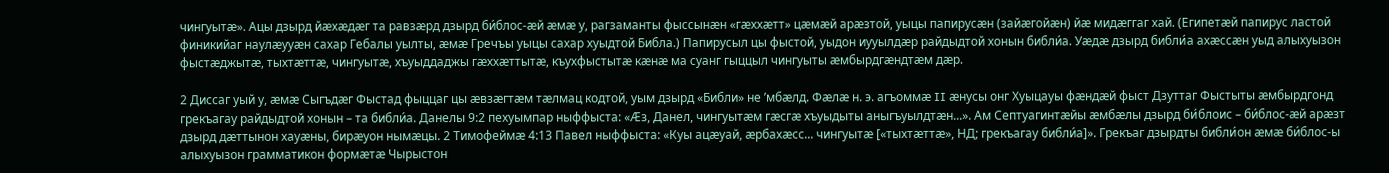чингуытӕ». Ацы дзырд йӕхӕдӕг та равзӕрд дзырд би́блос-ӕй ӕмӕ у, рагзаманты фыссынӕн «гӕххӕтт» цӕмӕй арӕзтой, уыцы папирусӕн (зайӕгойӕн) йӕ мидӕггаг хай. (Египетӕй папирус ластой финикийаг наулӕууӕн сахар Гебалы уылты, ӕмӕ Гречъы уыцы сахар хуыдтой Библa.) Папирусыл цы фыстой, уыдон иууылдӕр райдыдтой хонын библи́а. Уӕдӕ дзырд библи́а ахӕссӕн уыд алыхуызон фыстӕджытӕ, тыхтӕттӕ, чингуытӕ, хъуыддаджы гӕххӕттытӕ, къухфыстытӕ кӕнӕ ма суанг гыццыл чингуыты ӕмбырдгӕндтӕм дӕр.

2 Диссаг уый у, ӕмӕ Сыгъдӕг Фыстад фыццаг цы ӕвзӕгтӕм тӕлмац кодтой, уым дзырд «Библи» не ’мбӕлд. Фӕлӕ н. э. агъоммӕ II ӕнусы онг Хуыцауы фӕндӕй фыст Дзуттаг Фыстыты ӕмбырдгонд грекъагау райдыдтой хонын – та библи́а. Данелы 9:2 пехуымпар ныффыста: «Ӕз, Данел, чингуытӕм гӕсгӕ хъуыдыты аныгъуылдтӕн...». Ам Септуагинтӕйы ӕмбӕлы дзырд би́блоис – би́блос-ӕй арӕзт дзырд дӕттынон хауӕны, бирӕуон нымӕцы. 2 Тимофеймӕ 4:13 Павел ныффыста: «Куы ацӕуай, ӕрбахӕсс... чингуытӕ [«тыхтӕттӕ», НД; грекъагау библи́а]». Грекъаг дзырдты библи́он ӕмӕ би́блос-ы алыхуызон грамматикон формӕтӕ Чырыстон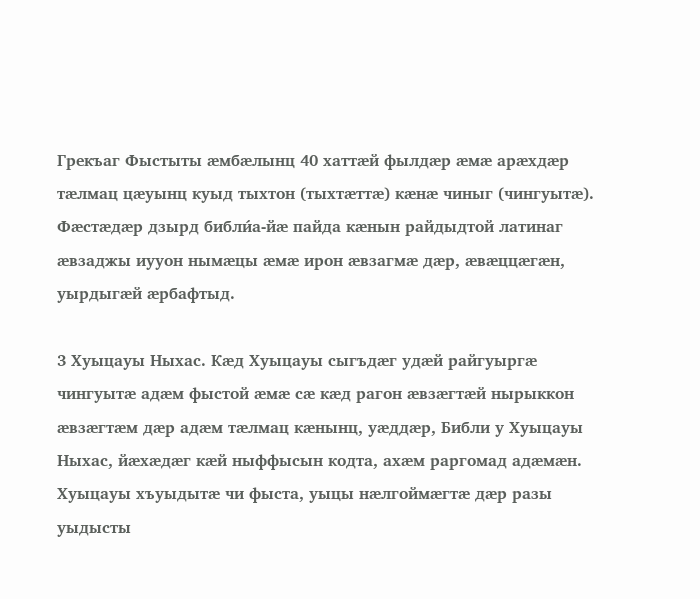Грекъаг Фыстыты ӕмбӕлынц 40 хаттӕй фылдӕр ӕмӕ арӕхдӕр тӕлмац цӕуынц куыд тыхтон (тыхтӕттӕ) кӕнӕ чиныг (чингуытӕ). Фӕстӕдӕр дзырд библи́а-йӕ пайда кӕнын райдыдтой латинаг ӕвзаджы иууон нымӕцы ӕмӕ ирон ӕвзагмӕ дӕр, ӕвӕццӕгӕн, уырдыгӕй ӕрбафтыд.

3 Хуыцауы Ныхас. Кӕд Хуыцауы сыгъдӕг удӕй райгуыргӕ чингуытӕ адӕм фыстой ӕмӕ сӕ кӕд рагон ӕвзӕгтӕй нырыккон ӕвзӕгтӕм дӕр адӕм тӕлмац кӕнынц, уӕддӕр, Библи у Хуыцауы Ныхас, йӕхӕдӕг кӕй ныффысын кодта, ахӕм раргомад адӕмӕн. Хуыцауы хъуыдытӕ чи фыста, уыцы нӕлгоймӕгтӕ дӕр разы уыдысты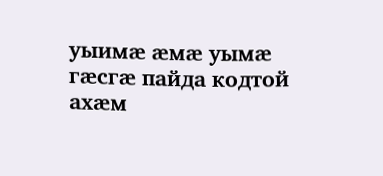уыимӕ ӕмӕ уымӕ гӕсгӕ пайда кодтой ахӕм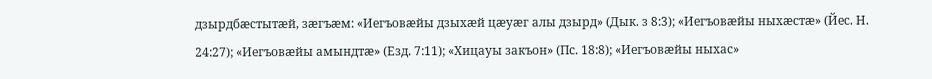дзырдбӕстытӕй, зӕгъӕм: «Иегъовӕйы дзыхӕй цӕуӕг алы дзырд» (Дык. з 8:3); «Иегъовӕйы ныхӕстӕ» (Йес. Н. 24:27); «Иегъовӕйы амындтӕ» (Езд. 7:11); «Хицауы закъон» (Пс. 18:8); «Иегъовӕйы ныхас»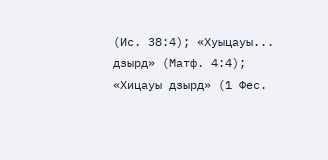(Ис. 38:4); «Хуыцауы... дзырд» (Матф. 4:4); «Хицауы дзырд» (1 Фес.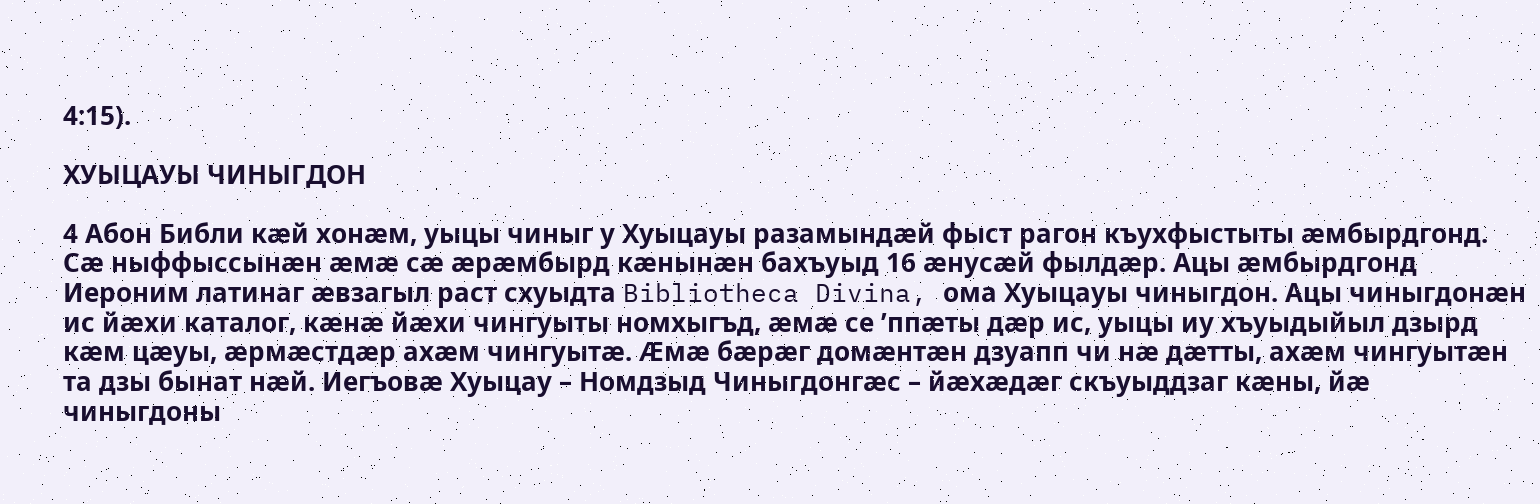4:15).

ХУЫЦАУЫ ЧИНЫГДОН

4 Абон Библи кӕй хонӕм, уыцы чиныг у Хуыцауы разамындӕй фыст рагон къухфыстыты ӕмбырдгонд. Сӕ ныффыссынӕн ӕмӕ сӕ ӕрӕмбырд кӕнынӕн бахъуыд 16 ӕнусӕй фылдӕр. Ацы ӕмбырдгонд Иероним латинаг ӕвзагыл раст схуыдта Bibliotheca Divina, ома Хуыцауы чиныгдон. Ацы чиныгдонӕн ис йӕхи каталог, кӕнӕ йӕхи чингуыты номхыгъд, ӕмӕ се ’ппӕты дӕр ис, уыцы иу хъуыдыйыл дзырд кӕм цӕуы, ӕрмӕстдӕр ахӕм чингуытӕ. Ӕмӕ бӕрӕг домӕнтӕн дзуапп чи нӕ дӕтты, ахӕм чингуытӕн та дзы бынат нӕй. Иегъовӕ Хуыцау – Номдзыд Чиныгдонгӕс – йӕхӕдӕг скъуыддзаг кӕны, йӕ чиныгдоны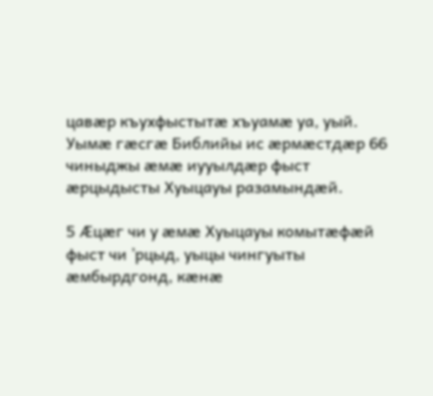цавӕр къухфыстытӕ хъуамӕ уа, уый. Уымӕ гӕсгӕ Библийы ис ӕрмӕстдӕр 66 чиныджы ӕмӕ иууылдӕр фыст ӕрцыдысты Хуыцауы разамындӕй.

5 Ӕцӕг чи у ӕмӕ Хуыцауы комытӕфӕй фыст чи ’рцыд, уыцы чингуыты ӕмбырдгонд, кӕнӕ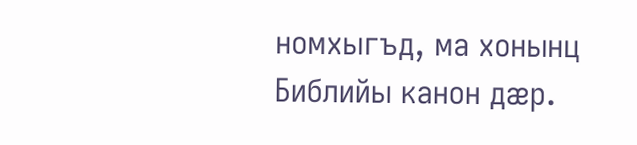номхыгъд, ма хонынц Библийы канон дӕр.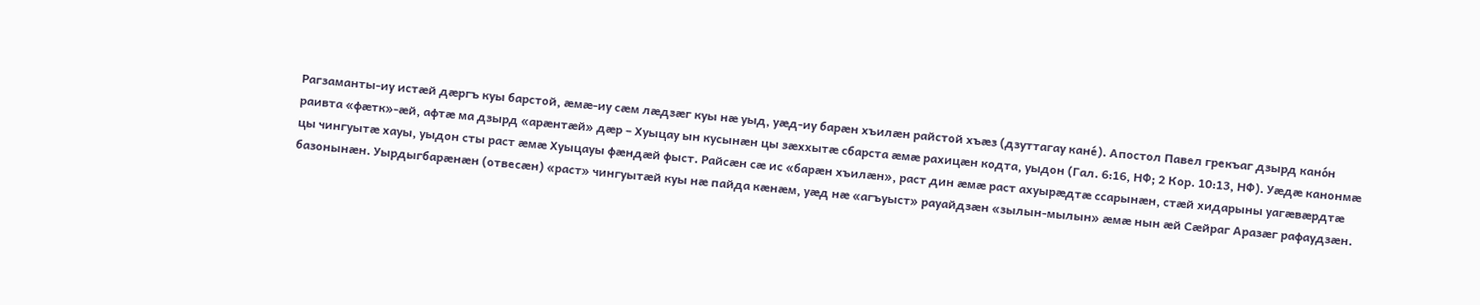Рагзаманты-иу истӕй дӕргъ куы барстой, ӕмӕ-иу сӕм лӕдзӕг куы нӕ уыд, уӕд-иу барӕн хъилӕн райстой хъӕз (дзуттагау кане́). Апостол Павел грекъаг дзырд кано́н раивта «фӕтк»-ӕй, афтӕ ма дзырд «арӕнтӕй» дӕр – Хуыцау ын кусынӕн цы зӕххытӕ сбарста ӕмӕ рахицӕн кодта, уыдон (Гал. 6:16, НФ; 2 Кор. 10:13, НФ). Уӕдӕ канонмӕ цы чингуытӕ хауы, уыдон сты раст ӕмӕ Хуыцауы фӕндӕй фыст. Райсӕн сӕ ис «барӕн хъилӕн», раст дин ӕмӕ раст ахуырӕдтӕ ссарынӕн, стӕй хидарыны уагӕвӕрдтӕ базонынӕн. Уырдыгбарӕнӕн (отвесӕн) «раст» чингуытӕй куы нӕ пайда кӕнӕм, уӕд нӕ «агъуыст» рауайдзӕн «зылын-мылын» ӕмӕ нын ӕй Сӕйраг Аразӕг рафаудзӕн.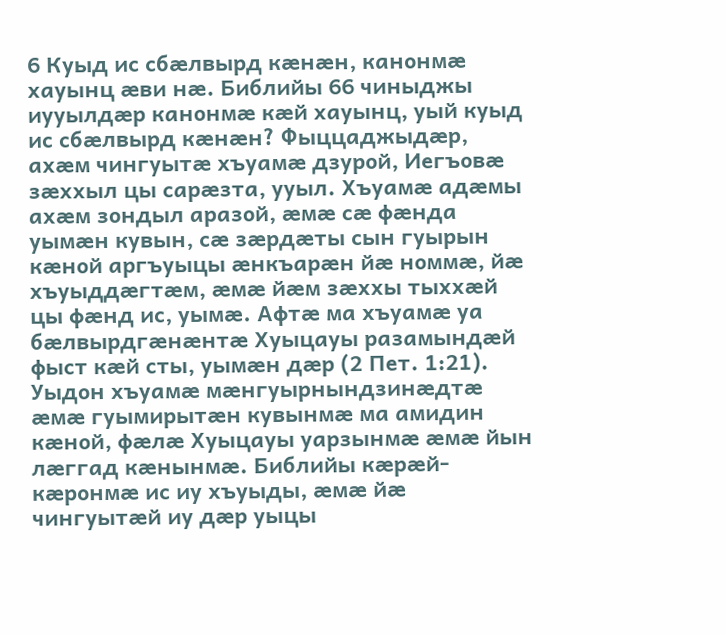6 Куыд ис сбӕлвырд кӕнӕн, канонмӕ хауынц ӕви нӕ. Библийы 66 чиныджы иууылдӕр канонмӕ кӕй хауынц, уый куыд ис сбӕлвырд кӕнӕн? Фыццаджыдӕр, ахӕм чингуытӕ хъуамӕ дзурой, Иегъовӕ зӕххыл цы сарӕзта, ууыл. Хъуамӕ адӕмы ахӕм зондыл аразой, ӕмӕ сӕ фӕнда уымӕн кувын, сӕ зӕрдӕты сын гуырын кӕной аргъуыцы ӕнкъарӕн йӕ номмӕ, йӕ хъуыддӕгтӕм, ӕмӕ йӕм зӕххы тыххӕй цы фӕнд ис, уымӕ. Афтӕ ма хъуамӕ уа бӕлвырдгӕнӕнтӕ Хуыцауы разамындӕй фыст кӕй сты, уымӕн дӕр (2 Пет. 1:21). Уыдон хъуамӕ мӕнгуырнындзинӕдтӕ ӕмӕ гуымирытӕн кувынмӕ ма амидин кӕной, фӕлӕ Хуыцауы уарзынмӕ ӕмӕ йын лӕггад кӕнынмӕ. Библийы кӕрӕй-кӕронмӕ ис иу хъуыды, ӕмӕ йӕ чингуытӕй иу дӕр уыцы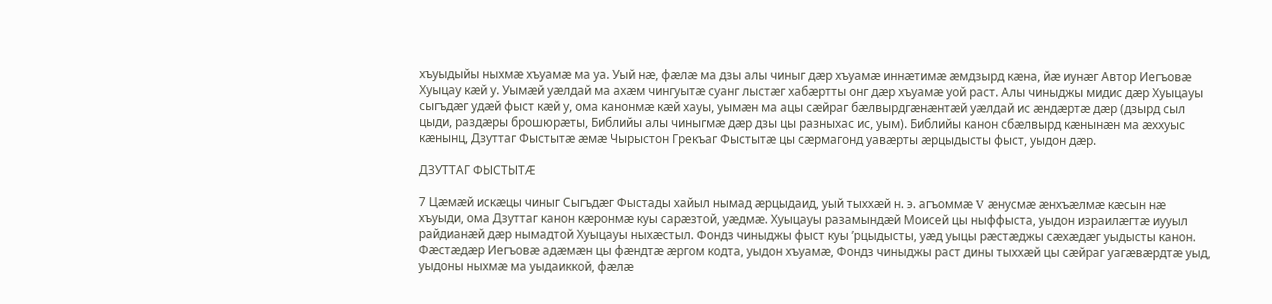хъуыдыйы ныхмӕ хъуамӕ ма уа. Уый нӕ, фӕлӕ ма дзы алы чиныг дӕр хъуамӕ иннӕтимӕ ӕмдзырд кӕна, йӕ иунӕг Автор Иегъовӕ Хуыцау кӕй у. Уымӕй уӕлдай ма ахӕм чингуытӕ суанг лыстӕг хабӕртты онг дӕр хъуамӕ уой раст. Алы чиныджы мидис дӕр Хуыцауы сыгъдӕг удӕй фыст кӕй у, ома канонмӕ кӕй хауы, уымӕн ма ацы сӕйраг бӕлвырдгӕнӕнтӕй уӕлдай ис ӕндӕртӕ дӕр (дзырд сыл цыди, раздӕры брошюрӕты, Библийы алы чиныгмӕ дӕр дзы цы разныхас ис, уым). Библийы канон сбӕлвырд кӕнынӕн ма ӕххуыс кӕнынц, Дзуттаг Фыстытӕ ӕмӕ Чырыстон Грекъаг Фыстытӕ цы сӕрмагонд уавӕрты ӕрцыдысты фыст, уыдон дӕр.

ДЗУТТАГ ФЫСТЫТӔ

7 Цӕмӕй искӕцы чиныг Сыгъдӕг Фыстады хайыл нымад ӕрцыдаид, уый тыххӕй н. э. агъоммӕ V ӕнусмӕ ӕнхъӕлмӕ кӕсын нӕ хъуыди, ома Дзуттаг канон кӕронмӕ куы сарӕзтой, уӕдмӕ. Хуыцауы разамындӕй Моисей цы ныффыста, уыдон израилӕгтӕ иууыл райдианӕй дӕр нымадтой Хуыцауы ныхӕстыл. Фондз чиныджы фыст куы ’рцыдысты, уӕд уыцы рӕстӕджы сӕхӕдӕг уыдысты канон. Фӕстӕдӕр Иегъовӕ адӕмӕн цы фӕндтӕ ӕргом кодта, уыдон хъуамӕ, Фондз чиныджы раст дины тыххӕй цы сӕйраг уагӕвӕрдтӕ уыд, уыдоны ныхмӕ ма уыдаиккой, фӕлӕ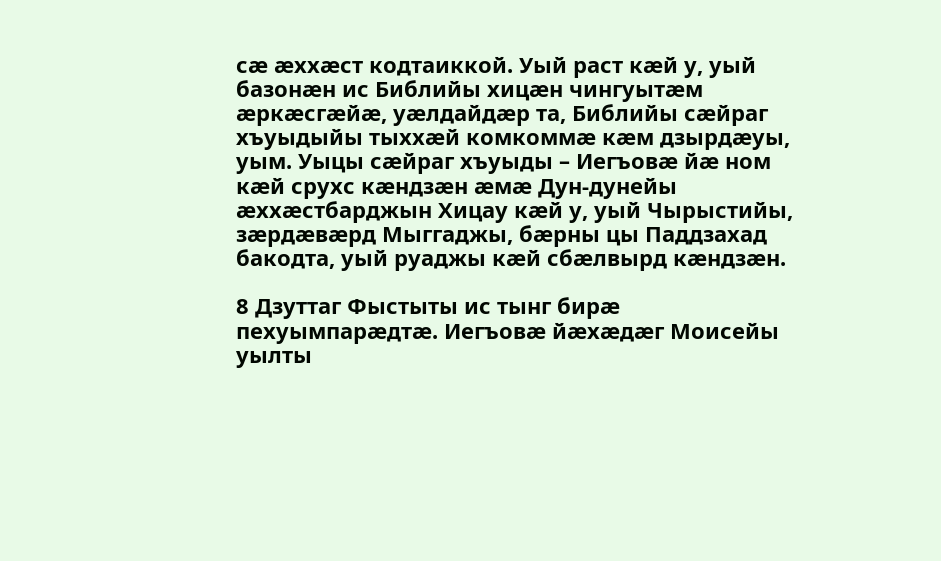сӕ ӕххӕст кодтаиккой. Уый раст кӕй у, уый базонӕн ис Библийы хицӕн чингуытӕм ӕркӕсгӕйӕ, уӕлдайдӕр та, Библийы сӕйраг хъуыдыйы тыххӕй комкоммӕ кӕм дзырдӕуы, уым. Уыцы сӕйраг хъуыды – Иегъовӕ йӕ ном кӕй срухс кӕндзӕн ӕмӕ Дун-дунейы ӕххӕстбарджын Хицау кӕй у, уый Чырыстийы, зӕрдӕвӕрд Мыггаджы, бӕрны цы Паддзахад бакодта, уый руаджы кӕй сбӕлвырд кӕндзӕн.

8 Дзуттаг Фыстыты ис тынг бирӕ пехуымпарӕдтӕ. Иегъовӕ йӕхӕдӕг Моисейы уылты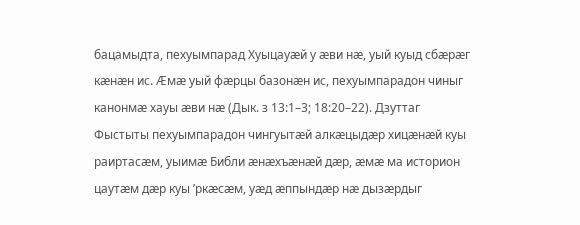бацамыдта, пехуымпарад Хуыцауӕй у ӕви нӕ, уый куыд сбӕрӕг кӕнӕн ис. Ӕмӕ уый фӕрцы базонӕн ис, пехуымпарадон чиныг канонмӕ хауы ӕви нӕ (Дык. з 13:1–3; 18:20–22). Дзуттаг Фыстыты пехуымпарадон чингуытӕй алкӕцыдӕр хицӕнӕй куы раиртасӕм, уыимӕ Библи ӕнӕхъӕнӕй дӕр, ӕмӕ ма историон цаутӕм дӕр куы ’ркӕсӕм, уӕд ӕппындӕр нӕ дызӕрдыг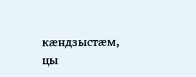кӕндзыстӕм, цы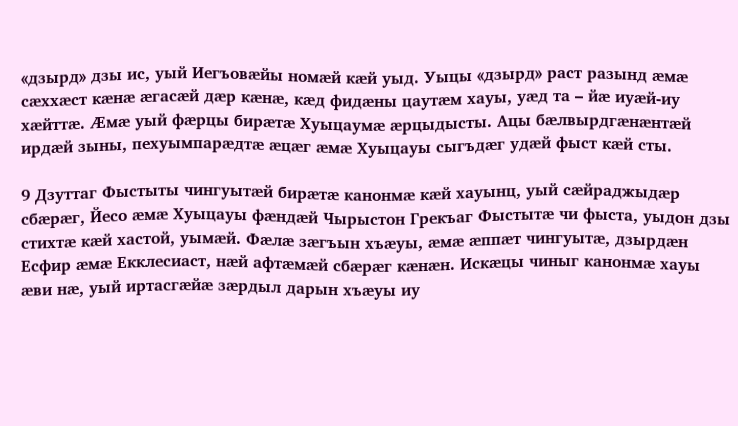«дзырд» дзы ис, уый Иегъовӕйы номӕй кӕй уыд. Уыцы «дзырд» раст разынд ӕмӕ сӕххӕст кӕнӕ ӕгасӕй дӕр кӕнӕ, кӕд фидӕны цаутӕм хауы, уӕд та – йӕ иуӕй-иу хӕйттӕ. Ӕмӕ уый фӕрцы бирӕтӕ Хуыцаумӕ ӕрцыдысты. Ацы бӕлвырдгӕнӕнтӕй ирдӕй зыны, пехуымпарӕдтӕ ӕцӕг ӕмӕ Хуыцауы сыгъдӕг удӕй фыст кӕй сты.

9 Дзуттаг Фыстыты чингуытӕй бирӕтӕ канонмӕ кӕй хауынц, уый сӕйраджыдӕр сбӕрӕг, Йесо ӕмӕ Хуыцауы фӕндӕй Чырыстон Грекъаг Фыстытӕ чи фыста, уыдон дзы стихтӕ кӕй хастой, уымӕй. Фӕлӕ зӕгъын хъӕуы, ӕмӕ ӕппӕт чингуытӕ, дзырдӕн Есфир ӕмӕ Екклесиаст, нӕй афтӕмӕй сбӕрӕг кӕнӕн. Искӕцы чиныг канонмӕ хауы ӕви нӕ, уый иртасгӕйӕ зӕрдыл дарын хъӕуы иу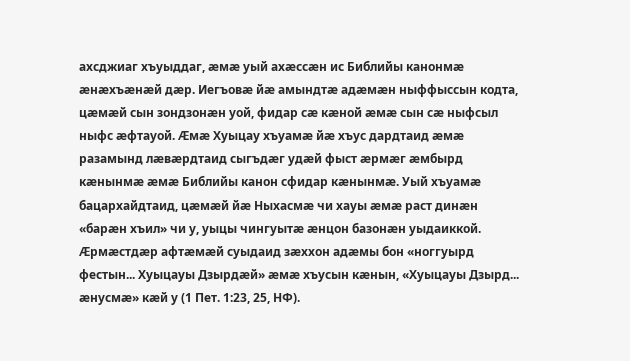ахсджиаг хъуыддаг, ӕмӕ уый ахӕссӕн ис Библийы канонмӕ ӕнӕхъӕнӕй дӕр. Иегъовӕ йӕ амындтӕ адӕмӕн ныффыссын кодта, цӕмӕй сын зондзонӕн уой, фидар сӕ кӕной ӕмӕ сын сӕ ныфсыл ныфс ӕфтауой. Ӕмӕ Хуыцау хъуамӕ йӕ хъус дардтаид ӕмӕ разамынд лӕвӕрдтаид сыгъдӕг удӕй фыст ӕрмӕг ӕмбырд кӕнынмӕ ӕмӕ Библийы канон сфидар кӕнынмӕ. Уый хъуамӕ бацархайдтаид, цӕмӕй йӕ Ныхасмӕ чи хауы ӕмӕ раст динӕн «барӕн хъил» чи у, уыцы чингуытӕ ӕнцон базонӕн уыдаиккой. Ӕрмӕстдӕр афтӕмӕй суыдаид зӕххон адӕмы бон «ноггуырд фестын... Хуыцауы Дзырдӕй» ӕмӕ хъусын кӕнын, «Хуыцауы Дзырд... ӕнусмӕ» кӕй у (1 Пет. 1:23, 25, НФ).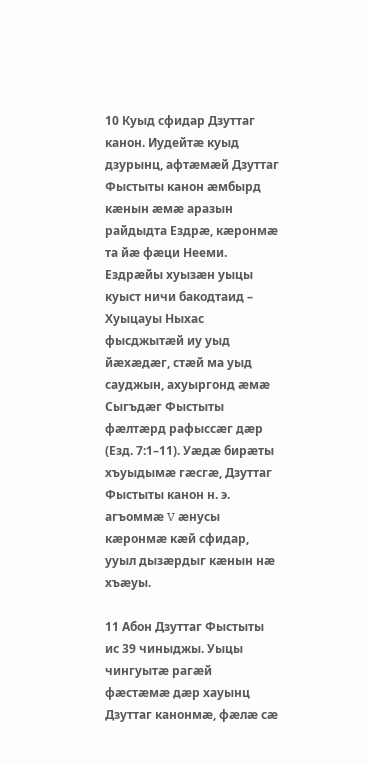10 Куыд сфидар Дзуттаг канон. Иудейтӕ куыд дзурынц, афтӕмӕй Дзуттаг Фыстыты канон ӕмбырд кӕнын ӕмӕ аразын райдыдта Ездрӕ, кӕронмӕ та йӕ фӕци Нееми. Ездрӕйы хуызӕн уыцы куыст ничи бакодтаид – Хуыцауы Ныхас фысджытӕй иу уыд йӕхӕдӕг, стӕй ма уыд сауджын, ахуыргонд ӕмӕ Сыгъдӕг Фыстыты фӕлтӕрд рафыссӕг дӕр (Езд. 7:1–11). Уӕдӕ бирӕты хъуыдымӕ гӕсгӕ, Дзуттаг Фыстыты канон н. э. агъоммӕ V ӕнусы кӕронмӕ кӕй сфидар, ууыл дызӕрдыг кӕнын нӕ хъӕуы.

11 Абон Дзуттаг Фыстыты ис 39 чиныджы. Уыцы чингуытӕ рагӕй фӕстӕмӕ дӕр хауынц Дзуттаг канонмӕ, фӕлӕ сӕ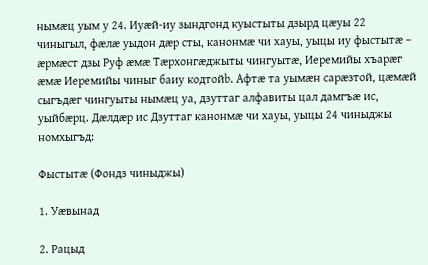нымӕц уым у 24. Иуӕй-иу зындгонд куыстыты дзырд цӕуы 22 чиныгыл, фӕлӕ уыдон дӕр сты, канонмӕ чи хауы, уыцы иу фыстытӕ – ӕрмӕст дзы Руф ӕмӕ Тӕрхонгӕджыты чингуытӕ, Иеремийы хъарӕг ӕмӕ Иеремийы чиныг баиу кодтойb. Афтӕ та уымӕн сарӕзтой, цӕмӕй сыгъдӕг чингуыты нымӕц уа, дзуттаг алфавиты цал дамгъӕ ис, уыйбӕрц. Дӕлдӕр ис Дзуттаг канонмӕ чи хауы, уыцы 24 чиныджы номхыгъд:

Фыстытӕ (Фондз чиныджы)

1. Уӕвынад

2. Рацыд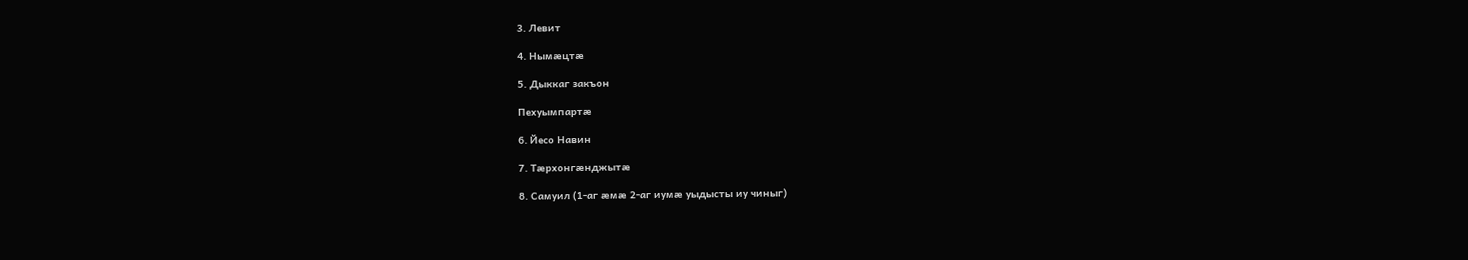3. Левит

4. Нымӕцтӕ

5. Дыккаг закъон

Пехуымпартӕ

6. Йесо Навин

7. Тӕрхонгӕнджытӕ

8. Самуил (1-аг ӕмӕ 2-аг иумӕ уыдысты иу чиныг)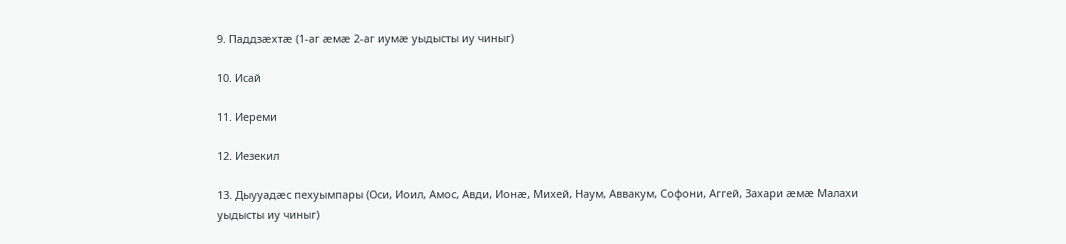9. Паддзӕхтӕ (1-аг ӕмӕ 2-аг иумӕ уыдысты иу чиныг)

10. Исай

11. Иереми

12. Иезекил

13. Дыууадӕс пехуымпары (Оси, Иоил, Амос, Авди, Ионӕ, Михей, Наум, Аввакум, Софони, Аггей, Захари ӕмӕ Малахи уыдысты иу чиныг)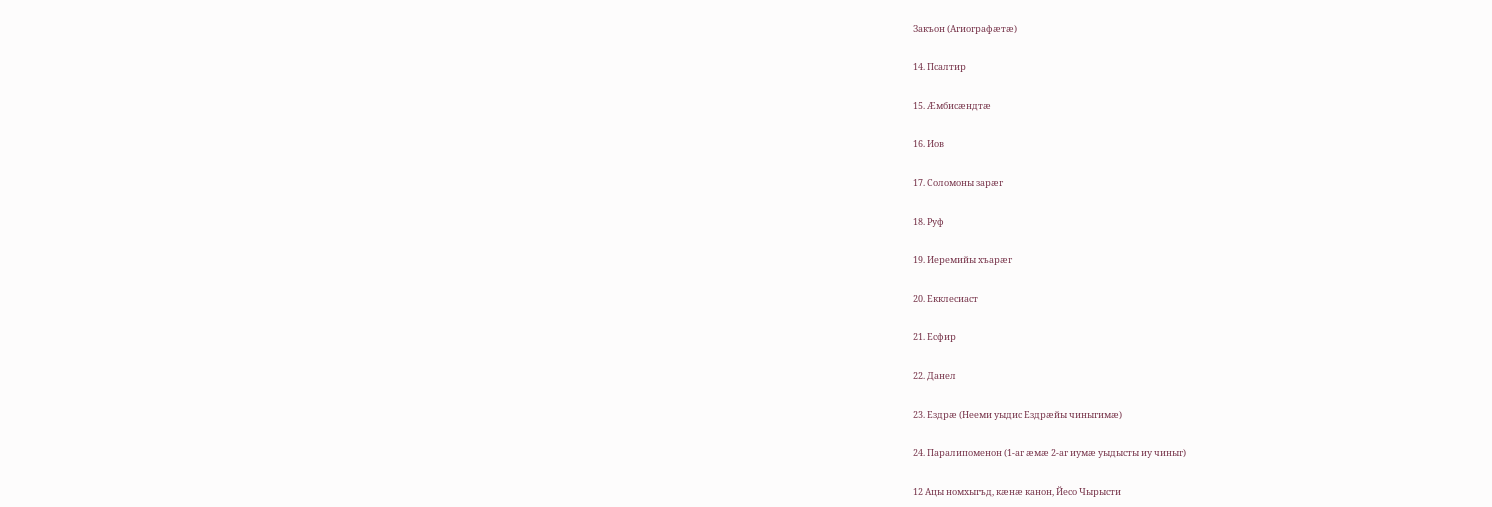Закъон (Агиографӕтӕ)

14. Псалтир

15. Ӕмбисӕндтӕ

16. Иов

17. Соломоны зарӕг

18. Руф

19. Иеремийы хъарӕг

20. Екклесиаст

21. Есфир

22. Данел

23. Ездрӕ (Нееми уыдис Ездрӕйы чиныгимӕ)

24. Паралипоменон (1-аг ӕмӕ 2-аг иумӕ уыдысты иу чиныг)

12 Ацы номхыгъд, кӕнӕ канон, Йесо Чырысти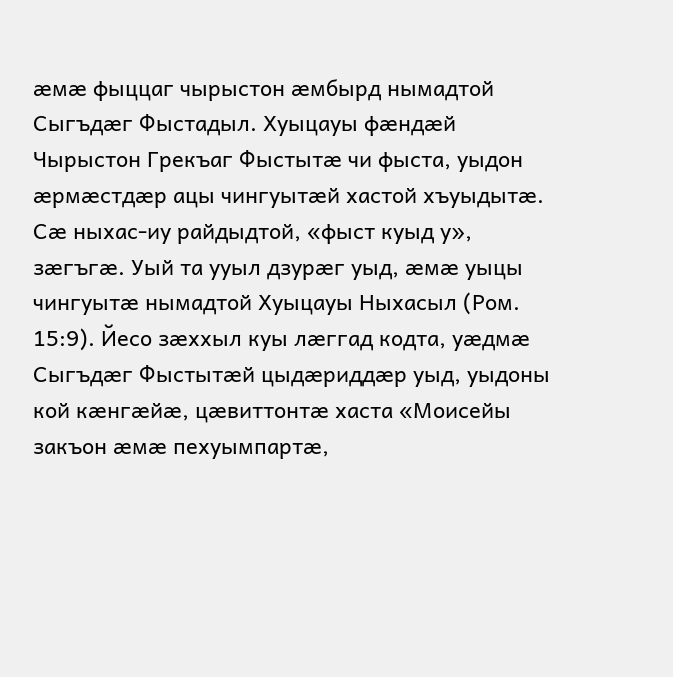ӕмӕ фыццаг чырыстон ӕмбырд нымадтой Сыгъдӕг Фыстадыл. Хуыцауы фӕндӕй Чырыстон Грекъаг Фыстытӕ чи фыста, уыдон ӕрмӕстдӕр ацы чингуытӕй хастой хъуыдытӕ. Сӕ ныхас-иу райдыдтой, «фыст куыд у», зӕгъгӕ. Уый та ууыл дзурӕг уыд, ӕмӕ уыцы чингуытӕ нымадтой Хуыцауы Ныхасыл (Ром. 15:9). Йесо зӕххыл куы лӕггад кодта, уӕдмӕ Сыгъдӕг Фыстытӕй цыдӕриддӕр уыд, уыдоны кой кӕнгӕйӕ, цӕвиттонтӕ хаста «Моисейы закъон ӕмӕ пехуымпартӕ,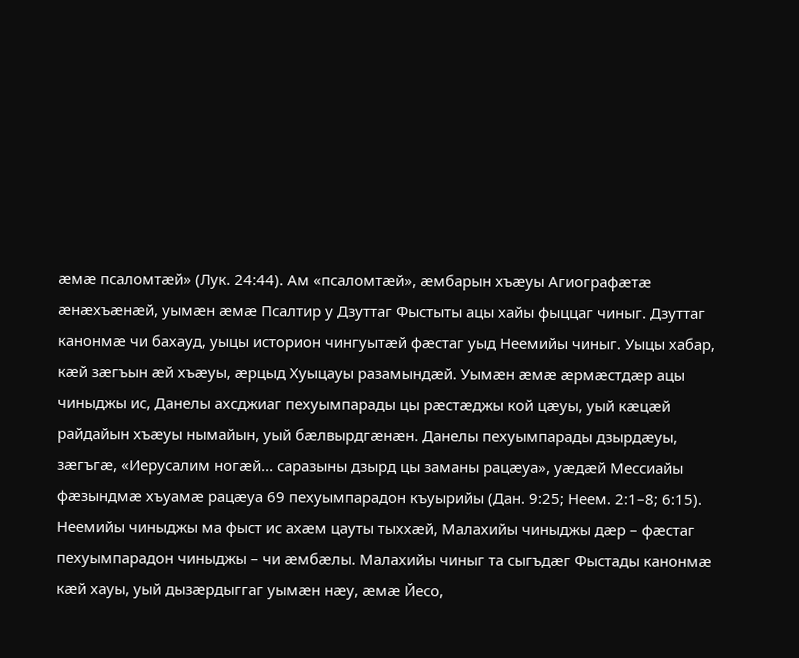ӕмӕ псаломтӕй» (Лук. 24:44). Ам «псаломтӕй», ӕмбарын хъӕуы Агиографӕтӕ ӕнӕхъӕнӕй, уымӕн ӕмӕ Псалтир у Дзуттаг Фыстыты ацы хайы фыццаг чиныг. Дзуттаг канонмӕ чи бахауд, уыцы историон чингуытӕй фӕстаг уыд Неемийы чиныг. Уыцы хабар, кӕй зӕгъын ӕй хъӕуы, ӕрцыд Хуыцауы разамындӕй. Уымӕн ӕмӕ ӕрмӕстдӕр ацы чиныджы ис, Данелы ахсджиаг пехуымпарады цы рӕстӕджы кой цӕуы, уый кӕцӕй райдайын хъӕуы нымайын, уый бӕлвырдгӕнӕн. Данелы пехуымпарады дзырдӕуы, зӕгъгӕ, «Иерусалим ногӕй... саразыны дзырд цы заманы рацӕуа», уӕдӕй Мессиайы фӕзындмӕ хъуамӕ рацӕуа 69 пехуымпарадон къуырийы (Дан. 9:25; Неем. 2:1–8; 6:15). Неемийы чиныджы ма фыст ис ахӕм цауты тыххӕй, Малахийы чиныджы дӕр – фӕстаг пехуымпарадон чиныджы – чи ӕмбӕлы. Малахийы чиныг та сыгъдӕг Фыстады канонмӕ кӕй хауы, уый дызӕрдыггаг уымӕн нӕу, ӕмӕ Йесо,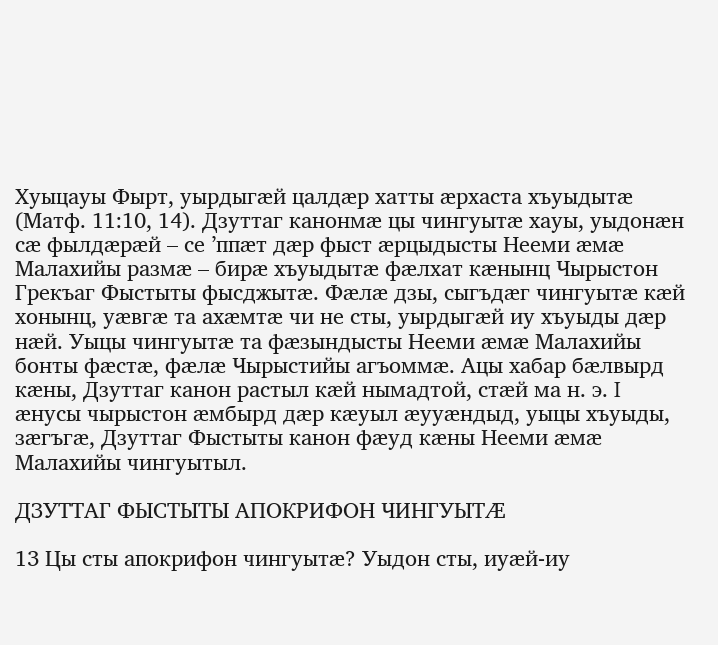Хуыцауы Фырт, уырдыгӕй цалдӕр хатты ӕрхаста хъуыдытӕ (Матф. 11:10, 14). Дзуттаг канонмӕ цы чингуытӕ хауы, уыдонӕн сӕ фылдӕрӕй – се ’ппӕт дӕр фыст ӕрцыдысты Нееми ӕмӕ Малахийы размӕ – бирӕ хъуыдытӕ фӕлхат кӕнынц Чырыстон Грекъаг Фыстыты фысджытӕ. Фӕлӕ дзы, сыгъдӕг чингуытӕ кӕй хонынц, уӕвгӕ та ахӕмтӕ чи не сты, уырдыгӕй иу хъуыды дӕр нӕй. Уыцы чингуытӕ та фӕзындысты Нееми ӕмӕ Малахийы бонты фӕстӕ, фӕлӕ Чырыстийы агъоммӕ. Ацы хабар бӕлвырд кӕны, Дзуттаг канон растыл кӕй нымадтой, стӕй ма н. э. I ӕнусы чырыстон ӕмбырд дӕр кӕуыл ӕууӕндыд, уыцы хъуыды, зӕгъгӕ, Дзуттаг Фыстыты канон фӕуд кӕны Нееми ӕмӕ Малахийы чингуытыл.

ДЗУТТАГ ФЫСТЫТЫ АПОКРИФОН ЧИНГУЫТӔ

13 Цы сты апокрифон чингуытӕ? Уыдон сты, иуӕй-иу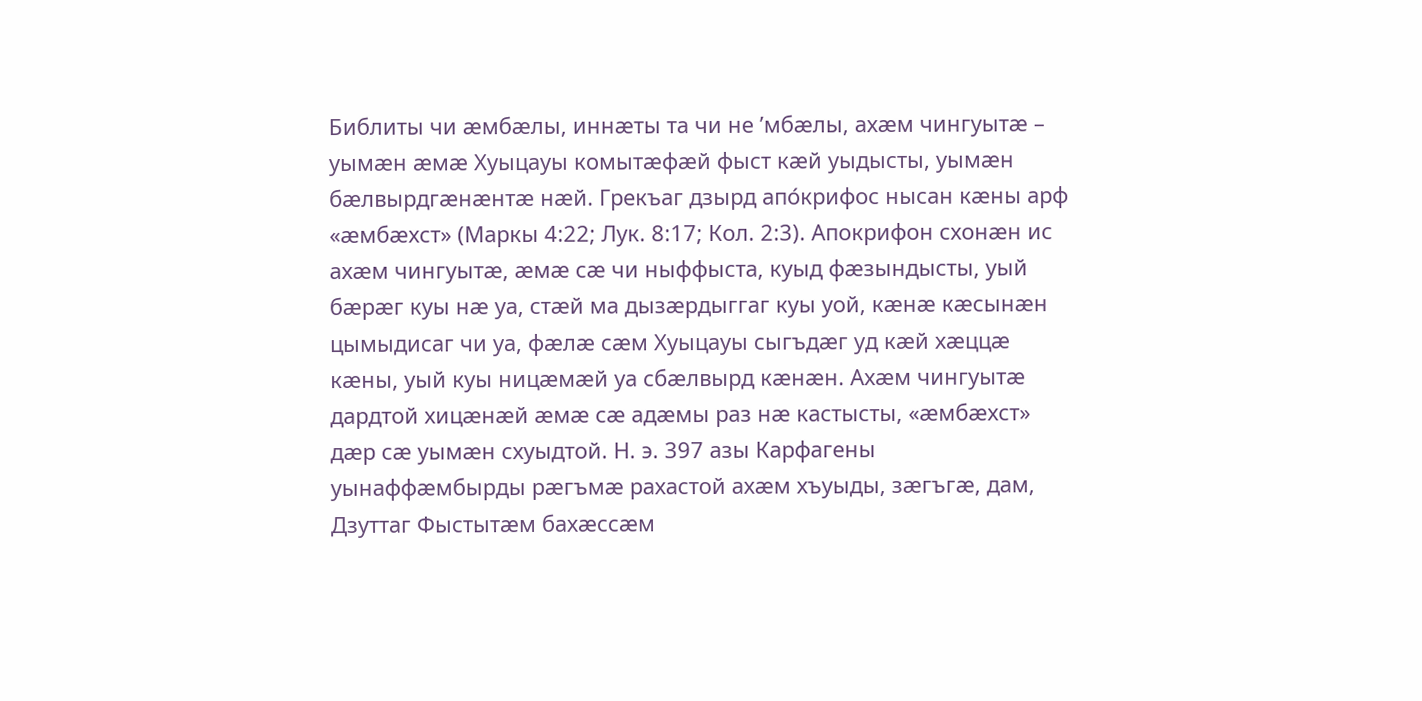Библиты чи ӕмбӕлы, иннӕты та чи не ’мбӕлы, ахӕм чингуытӕ – уымӕн ӕмӕ Хуыцауы комытӕфӕй фыст кӕй уыдысты, уымӕн бӕлвырдгӕнӕнтӕ нӕй. Грекъаг дзырд апо́крифос нысан кӕны арф «ӕмбӕхст» (Маркы 4:22; Лук. 8:17; Кол. 2:3). Апокрифон схонӕн ис ахӕм чингуытӕ, ӕмӕ сӕ чи ныффыста, куыд фӕзындысты, уый бӕрӕг куы нӕ уа, стӕй ма дызӕрдыггаг куы уой, кӕнӕ кӕсынӕн цымыдисаг чи уа, фӕлӕ сӕм Хуыцауы сыгъдӕг уд кӕй хӕццӕ кӕны, уый куы ницӕмӕй уа сбӕлвырд кӕнӕн. Ахӕм чингуытӕ дардтой хицӕнӕй ӕмӕ сӕ адӕмы раз нӕ кастысты, «ӕмбӕхст» дӕр сӕ уымӕн схуыдтой. Н. э. 397 азы Карфагены уынаффӕмбырды рӕгъмӕ рахастой ахӕм хъуыды, зӕгъгӕ, дам, Дзуттаг Фыстытӕм бахӕссӕм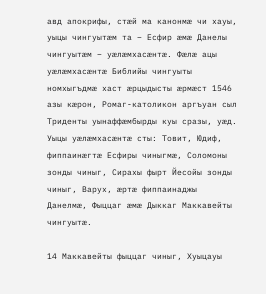авд апокрифы, стӕй ма канонмӕ чи хауы, уыцы чингуытӕм та – Есфир ӕмӕ Данелы чингуытӕм – уӕлӕмхасӕнтӕ. Фӕлӕ ацы уӕлӕмхасӕнтӕ Библийы чингуыты номхыгъдмӕ хаст ӕрцыдысты ӕрмӕст 1546 азы кӕрон, Ромаг-католикон аргъуан сыл Триденты уынаффӕмбырды куы сразы, уӕд. Уыцы уӕлӕмхасӕнтӕ сты: Товит, Юдиф, фиппаинӕгтӕ Есфиры чиныгмӕ, Соломоны зонды чиныг, Сирахы фырт Йесойы зонды чиныг, Варух, ӕртӕ фиппаинаджы Данелмӕ, Фыццаг ӕмӕ Дыккаг Маккавейты чингуытӕ.

14 Маккавейты фыццаг чиныг, Хуыцауы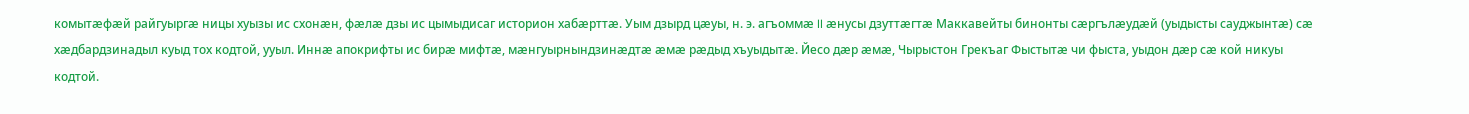комытӕфӕй райгуыргӕ ницы хуызы ис схонӕн, фӕлӕ дзы ис цымыдисаг историон хабӕрттӕ. Уым дзырд цӕуы, н. э. агъоммӕ II ӕнусы дзуттӕгтӕ Маккавейты бинонты сӕргълӕудӕй (уыдысты сауджынтӕ) сӕ хӕдбардзинадыл куыд тох кодтой, ууыл. Иннӕ апокрифты ис бирӕ мифтӕ, мӕнгуырнындзинӕдтӕ ӕмӕ рӕдыд хъуыдытӕ. Йесо дӕр ӕмӕ, Чырыстон Грекъаг Фыстытӕ чи фыста, уыдон дӕр сӕ кой никуы кодтой.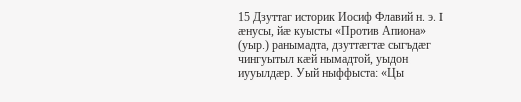15 Дзуттаг историк Иосиф Флавий н. э. I ӕнусы, йӕ куысты «Против Апиона» (уыр.) ранымадта, дзуттӕгтӕ сыгъдӕг чингуытыл кӕй нымадтой, уыдон иууылдӕр. Уый ныффыста: «Цы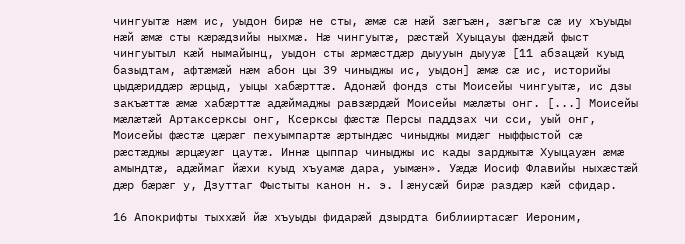чингуытӕ нӕм ис, уыдон бирӕ не сты, ӕмӕ сӕ нӕй зӕгъӕн, зӕгъгӕ сӕ иу хъуыды нӕй ӕмӕ сты кӕрӕдзийы ныхмӕ. Нӕ чингуытӕ, рӕстӕй Хуыцауы фӕндӕй фыст чингуытыл кӕй нымайынц, уыдон сты ӕрмӕстдӕр дыууын дыууӕ [11 абзацӕй куыд базыдтам, афтӕмӕй нӕм абон цы 39 чиныджы ис, уыдон] ӕмӕ сӕ ис, историйы цыдӕриддӕр ӕрцыд, уыцы хабӕрттӕ. Адонӕй фондз сты Моисейы чингуытӕ, ис дзы закъӕттӕ ӕмӕ хабӕрттӕ адӕймаджы равзӕрдӕй Моисейы мӕлӕты онг. [...] Моисейы мӕлӕтӕй Артаксерксы онг, Ксерксы фӕстӕ Персы паддзах чи сси, уый онг, Моисейы фӕстӕ цӕрӕг пехуымпартӕ ӕртындӕс чиныджы мидӕг ныффыстой сӕ рӕстӕджы ӕрцӕуӕг цаутӕ. Иннӕ цыппар чиныджы ис кады зарджытӕ Хуыцауӕн ӕмӕ амындтӕ, адӕймаг йӕхи куыд хъуамӕ дара, уымӕн». Уӕдӕ Иосиф Флавийы ныхӕстӕй дӕр бӕрӕг у, Дзуттаг Фыстыты канон н. э. I ӕнусӕй бирӕ раздӕр кӕй сфидар.

16 Апокрифты тыххӕй йӕ хъуыды фидарӕй дзырдта библииртасӕг Иероним,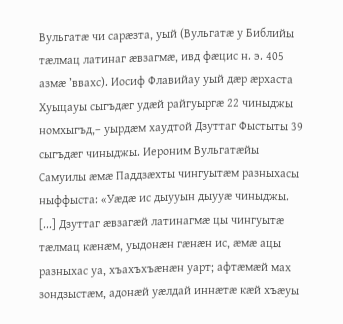Вульгатӕ чи сарӕзта, уый (Вульгатӕ у Библийы тӕлмац латинаг ӕвзагмӕ, ивд фӕцис н. э. 405 азмӕ ’ввахс). Иосиф Флавийау уый дӕр ӕрхаста Хуыцауы сыгъдӕг удӕй райгуыргӕ 22 чиныджы номхыгъд,– уырдӕм хаудтой Дзуттаг Фыстыты 39 сыгъдӕг чиныджы. Иероним Вульгатӕйы Самуилы ӕмӕ Паддзӕхты чингуытӕм разныхасы ныффыста: «Уӕдӕ ис дыууын дыууӕ чиныджы. [...] Дзуттаг ӕвзагӕй латинагмӕ цы чингуытӕ тӕлмац кӕнӕм, уыдонӕн гӕнӕн ис, ӕмӕ ацы разныхас уа, хъахъхъӕнӕн уарт; афтӕмӕй мах зондзыстӕм, адонӕй уӕлдай иннӕтӕ кӕй хъӕуы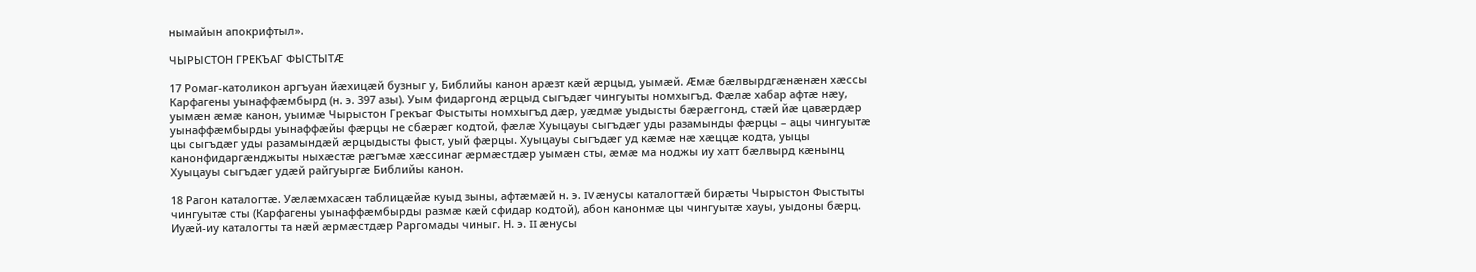нымайын апокрифтыл».

ЧЫРЫСТОН ГРЕКЪАГ ФЫСТЫТӔ

17 Ромаг-католикон аргъуан йӕхицӕй бузныг у, Библийы канон арӕзт кӕй ӕрцыд, уымӕй. Ӕмӕ бӕлвырдгӕнӕнӕн хӕссы Карфагены уынаффӕмбырд (н. э. 397 азы). Уым фидаргонд ӕрцыд сыгъдӕг чингуыты номхыгъд. Фӕлӕ хабар афтӕ нӕу, уымӕн ӕмӕ канон, уыимӕ Чырыстон Грекъаг Фыстыты номхыгъд дӕр, уӕдмӕ уыдысты бӕрӕггонд, стӕй йӕ цавӕрдӕр уынаффӕмбырды уынаффӕйы фӕрцы не сбӕрӕг кодтой, фӕлӕ Хуыцауы сыгъдӕг уды разамынды фӕрцы – ацы чингуытӕ цы сыгъдӕг уды разамындӕй ӕрцыдысты фыст, уый фӕрцы. Хуыцауы сыгъдӕг уд кӕмӕ нӕ хӕццӕ кодта, уыцы канонфидаргӕнджыты ныхӕстӕ рӕгъмӕ хӕссинаг ӕрмӕстдӕр уымӕн сты, ӕмӕ ма ноджы иу хатт бӕлвырд кӕнынц Хуыцауы сыгъдӕг удӕй райгуыргӕ Библийы канон.

18 Рагон каталогтӕ. Уӕлӕмхасӕн таблицӕйӕ куыд зыны, афтӕмӕй н. э. IV ӕнусы каталогтӕй бирӕты Чырыстон Фыстыты чингуытӕ сты (Карфагены уынаффӕмбырды размӕ кӕй сфидар кодтой), абон канонмӕ цы чингуытӕ хауы, уыдоны бӕрц. Иуӕй-иу каталогты та нӕй ӕрмӕстдӕр Раргомады чиныг. Н. э. II ӕнусы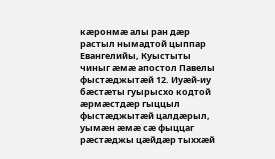кӕронмӕ алы ран дӕр растыл нымадтой цыппар Евангелийы, Куыстыты чиныг ӕмӕ апостол Павелы фыстӕджытӕй 12. Иуӕй-иу бӕстӕты гуырысхо кодтой ӕрмӕстдӕр гыццыл фыстӕджытӕй цалдӕрыл, уымӕн ӕмӕ сӕ фыццаг рӕстӕджы цӕйдӕр тыххӕй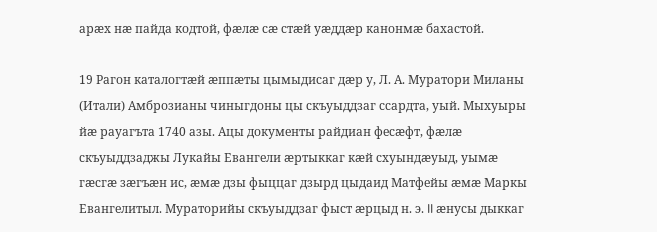арӕх нӕ пайда кодтой, фӕлӕ сӕ стӕй уӕддӕр канонмӕ бахастой.

19 Рагон каталогтӕй ӕппӕты цымыдисаг дӕр у, Л. А. Муратори Миланы (Итали) Амброзианы чиныгдоны цы скъуыддзаг ссардта, уый. Мыхуыры йӕ рауагъта 1740 азы. Ацы документы райдиан фесӕфт, фӕлӕ скъуыддзаджы Лукайы Евангели ӕртыккаг кӕй схуындӕуыд, уымӕ гӕсгӕ зӕгъӕн ис, ӕмӕ дзы фыццаг дзырд цыдаид Матфейы ӕмӕ Маркы Евангелитыл. Мураторийы скъуыддзаг фыст ӕрцыд н. э. II ӕнусы дыккаг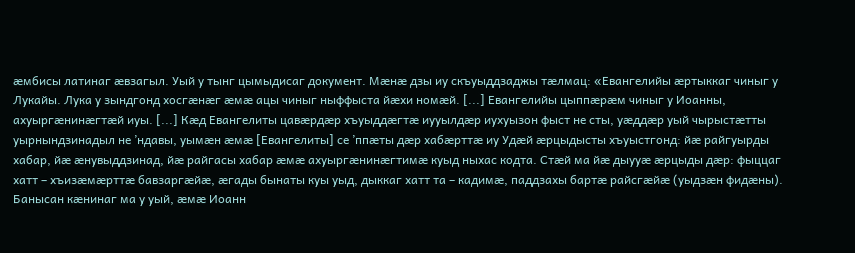ӕмбисы латинаг ӕвзагыл. Уый у тынг цымыдисаг документ. Мӕнӕ дзы иу скъуыддзаджы тӕлмац: «Евангелийы ӕртыккаг чиныг у Лукайы. Лука у зындгонд хосгӕнӕг ӕмӕ ацы чиныг ныффыста йӕхи номӕй. [...] Евангелийы цыппӕрӕм чиныг у Иоанны, ахуыргӕнинӕгтӕй иуы. [...] Кӕд Евангелиты цавӕрдӕр хъуыддӕгтӕ иууылдӕр иухуызон фыст не сты, уӕддӕр уый чырыстӕтты уырнындзинадыл не ’ндавы, уымӕн ӕмӕ [Евангелиты] се ’ппӕты дӕр хабӕрттӕ иу Удӕй ӕрцыдысты хъуыстгонд: йӕ райгуырды хабар, йӕ ӕнувыддзинад, йӕ райгасы хабар ӕмӕ ахуыргӕнинӕгтимӕ куыд ныхас кодта. Стӕй ма йӕ дыууӕ ӕрцыды дӕр: фыццаг хатт – хъизӕмӕрттӕ бавзаргӕйӕ, ӕгады бынаты куы уыд, дыккаг хатт та – кадимӕ, паддзахы бартӕ райсгӕйӕ (уыдзӕн фидӕны). Банысан кӕнинаг ма у уый, ӕмӕ Иоанн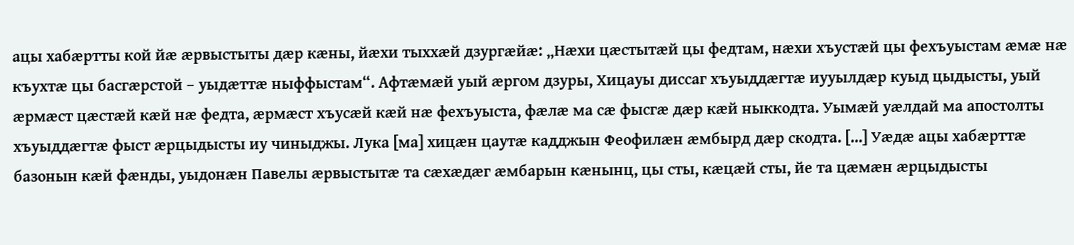ацы хабӕртты кой йӕ ӕрвыстыты дӕр кӕны, йӕхи тыххӕй дзургӕйӕ: „Нӕхи цӕстытӕй цы федтам, нӕхи хъустӕй цы фехъуыстам ӕмӕ нӕ къухтӕ цы басгӕрстой – уыдӕттӕ ныффыстам“. Афтӕмӕй уый ӕргом дзуры, Хицауы диссаг хъуыддӕгтӕ иууылдӕр куыд цыдысты, уый ӕрмӕст цӕстӕй кӕй нӕ федта, ӕрмӕст хъусӕй кӕй нӕ фехъуыста, фӕлӕ ма сӕ фысгӕ дӕр кӕй ныккодта. Уымӕй уӕлдай ма апостолты хъуыддӕгтӕ фыст ӕрцыдысты иу чиныджы. Лука [ма] хицӕн цаутӕ кадджын Феофилӕн ӕмбырд дӕр скодта. [...] Уӕдӕ ацы хабӕрттӕ базонын кӕй фӕнды, уыдонӕн Павелы ӕрвыстытӕ та сӕхӕдӕг ӕмбарын кӕнынц, цы сты, кӕцӕй сты, йе та цӕмӕн ӕрцыдысты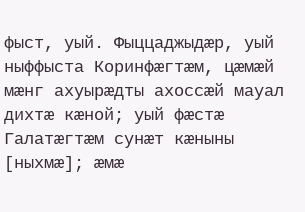фыст, уый. Фыццаджыдӕр, уый ныффыста Коринфӕгтӕм, цӕмӕй мӕнг ахуырӕдты ахоссӕй мауал дихтӕ кӕной; уый фӕстӕ Галатӕгтӕм сунӕт кӕныны [ныхмӕ]; ӕмӕ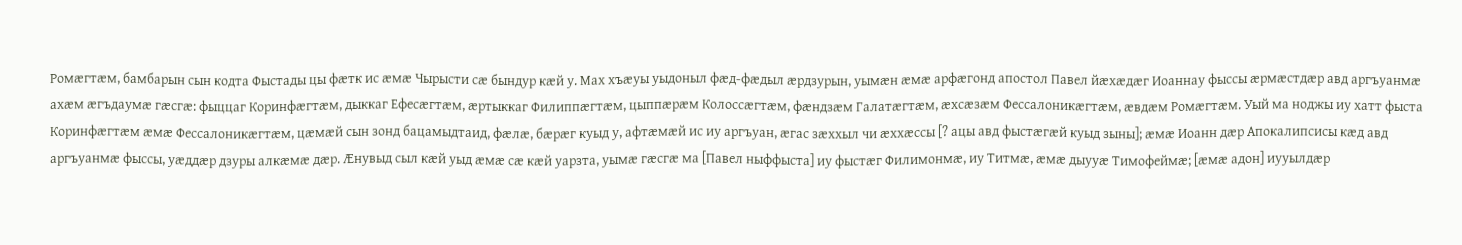Ромӕгтӕм, бамбарын сын кодта Фыстады цы фӕтк ис ӕмӕ Чырысти сӕ бындур кӕй у. Мах хъӕуы уыдоныл фӕд-фӕдыл ӕрдзурын, уымӕн ӕмӕ арфӕгонд апостол Павел йӕхӕдӕг Иоаннау фыссы ӕрмӕстдӕр авд аргъуанмӕ ахӕм ӕгъдаумӕ гӕсгӕ: фыццаг Коринфӕгтӕм, дыккаг Ефесӕгтӕм, ӕртыккаг Филиппӕгтӕм, цыппӕрӕм Колоссӕгтӕм, фӕндзӕм Галатӕгтӕм, ӕхсӕзӕм Фессалоникӕгтӕм, ӕвдӕм Ромӕгтӕм. Уый ма ноджы иу хатт фыста Коринфӕгтӕм ӕмӕ Фессалоникӕгтӕм, цӕмӕй сын зонд бацамыдтаид, фӕлӕ, бӕрӕг куыд у, афтӕмӕй ис иу аргъуан, ӕгас зӕххыл чи ӕххӕссы [? ацы авд фыстӕгӕй куыд зыны]; ӕмӕ Иоанн дӕр Апокалипсисы кӕд авд аргъуанмӕ фыссы, уӕддӕр дзуры алкӕмӕ дӕр. Ӕнувыд сыл кӕй уыд ӕмӕ сӕ кӕй уарзта, уымӕ гӕсгӕ ма [Павел ныффыста] иу фыстӕг Филимонмӕ, иу Титмӕ, ӕмӕ дыууӕ Тимофеймӕ; [ӕмӕ адон] иууылдӕр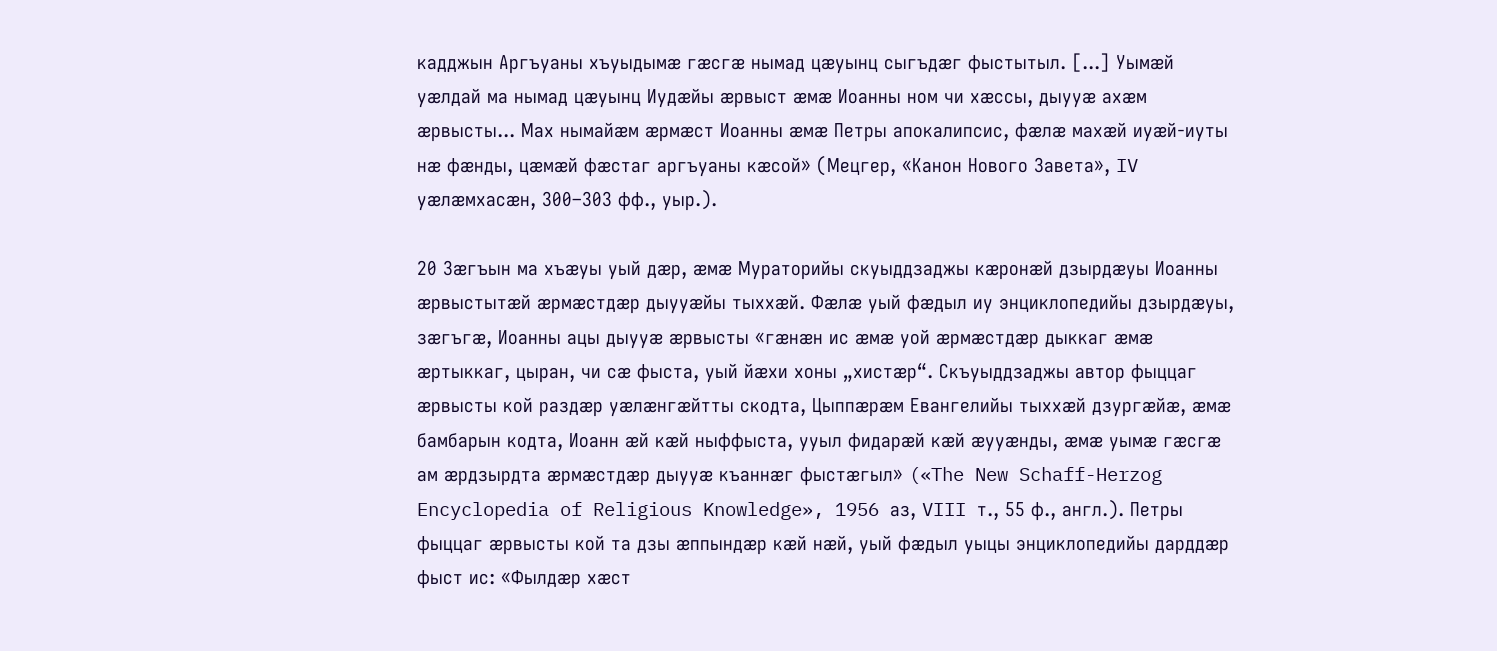кадджын Аргъуаны хъуыдымӕ гӕсгӕ нымад цӕуынц сыгъдӕг фыстытыл. [...] Уымӕй уӕлдай ма нымад цӕуынц Иудӕйы ӕрвыст ӕмӕ Иоанны ном чи хӕссы, дыууӕ ахӕм ӕрвысты... Мах нымайӕм ӕрмӕст Иоанны ӕмӕ Петры апокалипсис, фӕлӕ махӕй иуӕй-иуты нӕ фӕнды, цӕмӕй фӕстаг аргъуаны кӕсой» (Мецгер, «Канон Нового Завета», IV уӕлӕмхасӕн, 300–303 фф., уыр.).

20 Зӕгъын ма хъӕуы уый дӕр, ӕмӕ Мураторийы скуыддзаджы кӕронӕй дзырдӕуы Иоанны ӕрвыстытӕй ӕрмӕстдӕр дыууӕйы тыххӕй. Фӕлӕ уый фӕдыл иу энциклопедийы дзырдӕуы, зӕгъгӕ, Иоанны ацы дыууӕ ӕрвысты «гӕнӕн ис ӕмӕ уой ӕрмӕстдӕр дыккаг ӕмӕ ӕртыккаг, цыран, чи сӕ фыста, уый йӕхи хоны „хистӕр“. Скъуыддзаджы автор фыццаг ӕрвысты кой раздӕр уӕлӕнгӕйтты скодта, Цыппӕрӕм Евангелийы тыххӕй дзургӕйӕ, ӕмӕ бамбарын кодта, Иоанн ӕй кӕй ныффыста, ууыл фидарӕй кӕй ӕууӕнды, ӕмӕ уымӕ гӕсгӕ ам ӕрдзырдта ӕрмӕстдӕр дыууӕ къаннӕг фыстӕгыл» («The New Schaff-Herzog Encyclopedia of Religious Knowledge», 1956 аз, VIII т., 55 ф., англ.). Петры фыццаг ӕрвысты кой та дзы ӕппындӕр кӕй нӕй, уый фӕдыл уыцы энциклопедийы дарддӕр фыст ис: «Фылдӕр хӕст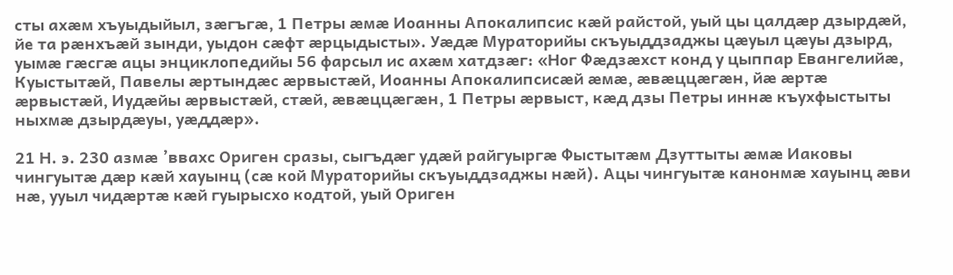сты ахӕм хъуыдыйыл, зӕгъгӕ, 1 Петры ӕмӕ Иоанны Апокалипсис кӕй райстой, уый цы цалдӕр дзырдӕй, йе та рӕнхъӕй зынди, уыдон сӕфт ӕрцыдысты». Уӕдӕ Мураторийы скъуыддзаджы цӕуыл цӕуы дзырд, уымӕ гӕсгӕ ацы энциклопедийы 56 фарсыл ис ахӕм хатдзӕг: «Ног Фӕдзӕхст конд у цыппар Евангелийӕ, Куыстытӕй, Павелы ӕртындӕс ӕрвыстӕй, Иоанны Апокалипсисӕй ӕмӕ, ӕвӕццӕгӕн, йӕ ӕртӕ ӕрвыстӕй, Иудӕйы ӕрвыстӕй, стӕй, ӕвӕццӕгӕн, 1 Петры ӕрвыст, кӕд дзы Петры иннӕ къухфыстыты ныхмӕ дзырдӕуы, уӕддӕр».

21 Н. э. 230 азмӕ ’ввахс Ориген сразы, сыгъдӕг удӕй райгуыргӕ Фыстытӕм Дзуттыты ӕмӕ Иаковы чингуытӕ дӕр кӕй хауынц (сӕ кой Мураторийы скъуыддзаджы нӕй). Ацы чингуытӕ канонмӕ хауынц ӕви нӕ, ууыл чидӕртӕ кӕй гуырысхо кодтой, уый Ориген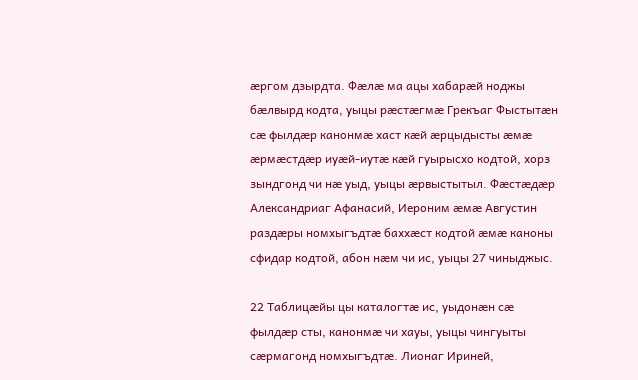ӕргом дзырдта. Фӕлӕ ма ацы хабарӕй ноджы бӕлвырд кодта, уыцы рӕстӕгмӕ Грекъаг Фыстытӕн сӕ фылдӕр канонмӕ хаст кӕй ӕрцыдысты ӕмӕ ӕрмӕстдӕр иуӕй-иутӕ кӕй гуырысхо кодтой, хорз зындгонд чи нӕ уыд, уыцы ӕрвыстытыл. Фӕстӕдӕр Александриаг Афанасий, Иероним ӕмӕ Августин раздӕры номхыгъдтӕ баххӕст кодтой ӕмӕ каноны сфидар кодтой, абон нӕм чи ис, уыцы 27 чиныджыc.

22 Таблицӕйы цы каталогтӕ ис, уыдонӕн сӕ фылдӕр сты, канонмӕ чи хауы, уыцы чингуыты сӕрмагонд номхыгъдтӕ. Лионаг Ириней,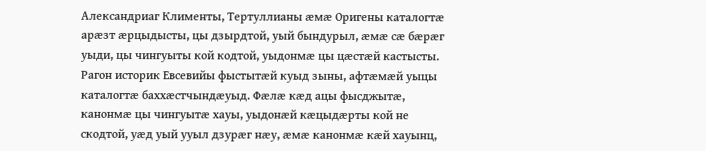Александриаг Клименты, Тертуллианы ӕмӕ Оригены каталогтӕ арӕзт ӕрцыдысты, цы дзырдтой, уый бындурыл, ӕмӕ сӕ бӕрӕг уыди, цы чингуыты кой кодтой, уыдонмӕ цы цӕстӕй кастысты. Рагон историк Евсевийы фыстытӕй куыд зыны, афтӕмӕй уыцы каталогтӕ баххӕстчындӕуыд. Фӕлӕ кӕд ацы фысджытӕ, канонмӕ цы чингуытӕ хауы, уыдонӕй кӕцыдӕрты кой не скодтой, уӕд уый ууыл дзурӕг нӕу, ӕмӕ канонмӕ кӕй хауынц,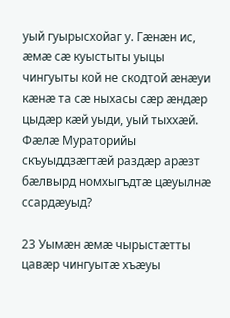уый гуырысхойаг у. Гӕнӕн ис, ӕмӕ сӕ куыстыты уыцы чингуыты кой не скодтой ӕнӕуи кӕнӕ та сӕ ныхасы сӕр ӕндӕр цыдӕр кӕй уыди, уый тыххӕй. Фӕлӕ Мураторийы скъуыддзӕгтӕй раздӕр арӕзт бӕлвырд номхыгъдтӕ цӕуылнӕ ссардӕуыд?

23 Уымӕн ӕмӕ чырыстӕтты цавӕр чингуытӕ хъӕуы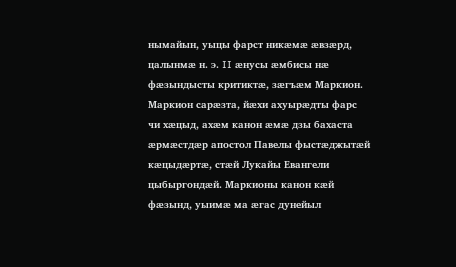нымайын, уыцы фарст никӕмӕ ӕвзӕрд, цалынмӕ н. э. II ӕнусы ӕмбисы нӕ фӕзындысты критиктӕ, зӕгъӕм Маркион. Маркион сарӕзта, йӕхи ахуырӕдты фарс чи хӕцыд, ахӕм канон ӕмӕ дзы бахаста ӕрмӕстдӕр апостол Павелы фыстӕджытӕй кӕцыдӕртӕ, стӕй Лукайы Евангели цыбыргондӕй. Маркионы канон кӕй фӕзынд, уыимӕ ма ӕгас дунейыл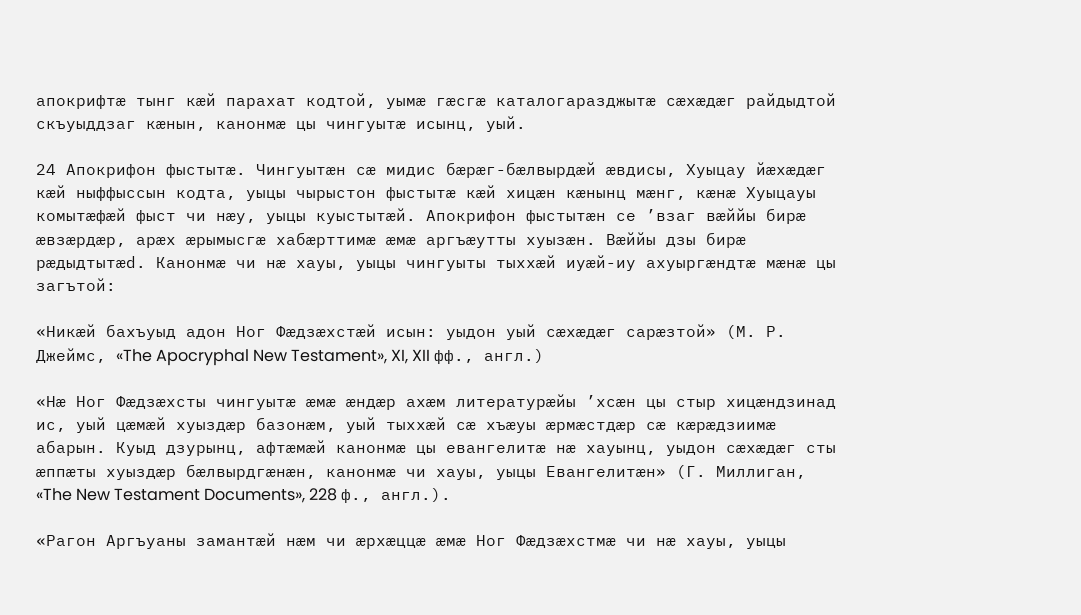апокрифтӕ тынг кӕй парахат кодтой, уымӕ гӕсгӕ каталогаразджытӕ сӕхӕдӕг райдыдтой скъуыддзаг кӕнын, канонмӕ цы чингуытӕ исынц, уый.

24 Апокрифон фыстытӕ. Чингуытӕн сӕ мидис бӕрӕг-бӕлвырдӕй ӕвдисы, Хуыцау йӕхӕдӕг кӕй ныффыссын кодта, уыцы чырыстон фыстытӕ кӕй хицӕн кӕнынц мӕнг, кӕнӕ Хуыцауы комытӕфӕй фыст чи нӕу, уыцы куыстытӕй. Апокрифон фыстытӕн се ’взаг вӕййы бирӕ ӕвзӕрдӕр, арӕх ӕрымысгӕ хабӕрттимӕ ӕмӕ аргъӕутты хуызӕн. Вӕййы дзы бирӕ рӕдыдтытӕd. Канонмӕ чи нӕ хауы, уыцы чингуыты тыххӕй иуӕй-иу ахуыргӕндтӕ мӕнӕ цы загътой:

«Никӕй бахъуыд адон Ног Фӕдзӕхстӕй исын: уыдон уый сӕхӕдӕг сарӕзтой» (М. Р. Джеймс, «The Apocryphal New Testament», XI, XII фф., англ.)

«Нӕ Ног Фӕдзӕхсты чингуытӕ ӕмӕ ӕндӕр ахӕм литературӕйы ’хсӕн цы стыр хицӕндзинад ис, уый цӕмӕй хуыздӕр базонӕм, уый тыххӕй сӕ хъӕуы ӕрмӕстдӕр сӕ кӕрӕдзиимӕ абарын. Куыд дзурынц, афтӕмӕй канонмӕ цы евангелитӕ нӕ хауынц, уыдон сӕхӕдӕг сты ӕппӕты хуыздӕр бӕлвырдгӕнӕн, канонмӕ чи хауы, уыцы Евангелитӕн» (Г. Миллиган, «The New Testament Documents», 228 ф., англ.).

«Рагон Аргъуаны замантӕй нӕм чи ӕрхӕццӕ ӕмӕ Ног Фӕдзӕхстмӕ чи нӕ хауы, уыцы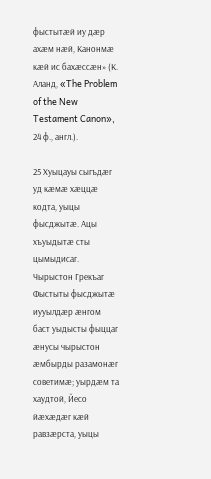фыстытӕй иу дӕр ахӕм нӕй, Канонмӕ кӕй ис бахӕссӕн» (К. Аланд, «The Problem of the New Testament Canon», 24 ф., англ.).

25 Хуыцауы сыгъдӕг уд кӕмӕ хӕццӕ кодта, уыцы фысджытӕ. Ацы хъуыдытӕ сты цымыдисаг. Чырыстон Грекъаг Фыстыты фысджытӕ иууылдӕр ӕнгом баст уыдысты фыццаг ӕнусы чырыстон ӕмбырды разамонӕг советимӕ; уырдӕм та хаудтой, Йесо йӕхӕдӕг кӕй равзӕрста, уыцы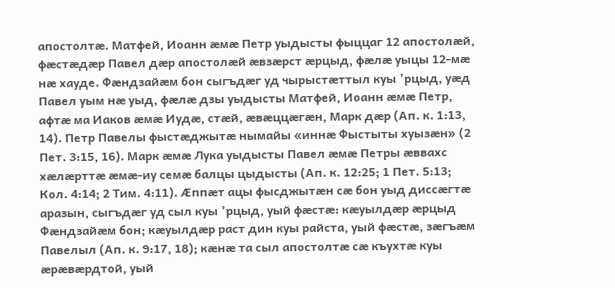апостолтӕ. Матфей, Иоанн ӕмӕ Петр уыдысты фыццаг 12 апостолӕй, фӕстӕдӕр Павел дӕр апостолӕй ӕвзӕрст ӕрцыд, фӕлӕ уыцы 12-мӕ нӕ хаудe. Фӕндзайӕм бон сыгъдӕг уд чырыстӕттыл куы ’рцыд, уӕд Павел уым нӕ уыд, фӕлӕ дзы уыдысты Матфей, Иоанн ӕмӕ Петр, афтӕ ма Иаков ӕмӕ Иудӕ, стӕй, ӕвӕццӕгӕн, Марк дӕр (Ап. к. 1:13, 14). Петр Павелы фыстӕджытӕ нымайы «иннӕ Фыстыты хуызӕн» (2 Пет. 3:15, 16). Марк ӕмӕ Лука уыдысты Павел ӕмӕ Петры ӕввахс хӕлӕрттӕ ӕмӕ-иу семӕ балцы цыдысты (Ап. к. 12:25; 1 Пет. 5:13; Кол. 4:14; 2 Тим. 4:11). Ӕппӕт ацы фысджытӕн сӕ бон уыд диссӕгтӕ аразын, сыгъдӕг уд сыл куы ’рцыд, уый фӕстӕ: кӕуылдӕр ӕрцыд Фӕндзайӕм бон; кӕуылдӕр раст дин куы райста, уый фӕстӕ, зӕгъӕм Павелыл (Ап. к. 9:17, 18); кӕнӕ та сыл апостолтӕ сӕ къухтӕ куы ӕрӕвӕрдтой, уый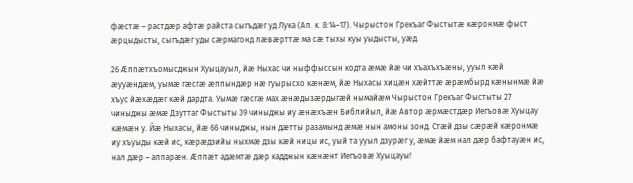фӕстӕ – растдӕр афтӕ райста сыгъдӕг уд Лука (Ап. к. 8:14–17). Чырыстон Грекъаг Фыстытӕ кӕронмӕ фыст ӕрцыдысты, сыгъдӕг уды сӕрмагонд лӕвӕрттӕ ма сӕ тыхы куы уыдысты, уӕд.

26 Ӕппӕтхъомысджын Хуыцауыл, йӕ Ныхас чи ныффыссын кодта ӕмӕ йӕ чи хъахъхъӕны, ууыл кӕй ӕууӕндӕм, уымӕ гӕсгӕ ӕппындӕр нӕ гуырысхо кӕнӕм, йӕ Ныхасы хицӕн хӕйттӕ ӕрӕмбырд кӕнынмӕ йӕ хъус йӕхӕдӕг кӕй дардта. Уымӕ гӕсгӕ мах ӕнӕдызӕрдыгӕй нымайӕм Чырыстон Грекъаг Фыстыты 27 чиныджы ӕмӕ Дзуттаг Фыстыты 39 чиныджы иу ӕнӕхъӕн Библийыл, йӕ Автор ӕрмӕстдӕр Иегъовӕ Хуыцау кӕмӕн у. Йӕ Ныхасы, йӕ 66 чиныджы, нын дӕтты разамынд ӕмӕ нын амоны зонд. Стӕй дзы сӕрӕй кӕронмӕ иу хъуыды кӕй ис, кӕрӕдзийы ныхмӕ дзы кӕй ницы ис, уый та ууыл дзурӕг у, ӕмӕ йӕм нал дӕр бафтауӕн ис, нал дӕр – аппарӕн. Ӕппӕт адӕмтӕ дӕр кадджын кӕнӕнт Иегъовӕ Хуыцауы!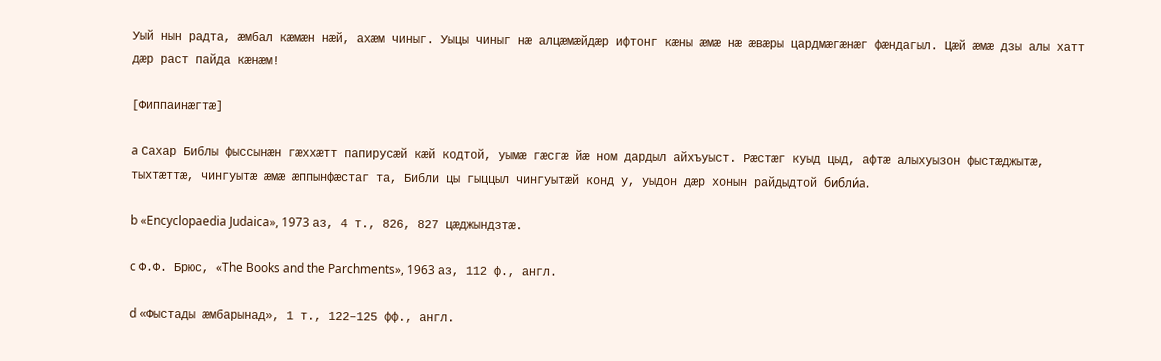Уый нын радта, ӕмбал кӕмӕн нӕй, ахӕм чиныг. Уыцы чиныг нӕ алцӕмӕйдӕр ифтонг кӕны ӕмӕ нӕ ӕвӕры цардмӕгӕнӕг фӕндагыл. Цӕй ӕмӕ дзы алы хатт дӕр раст пайда кӕнӕм!

[Фиппаинӕгтӕ]

a Сахар Библы фыссынӕн гӕххӕтт папирусӕй кӕй кодтой, уымӕ гӕсгӕ йӕ ном дардыл айхъуыст. Рӕстӕг куыд цыд, афтӕ алыхуызон фыстӕджытӕ, тыхтӕттӕ, чингуытӕ ӕмӕ ӕппынфӕстаг та, Библи цы гыццыл чингуытӕй конд у, уыдон дӕр хонын райдыдтой библи́а.

b «Encyclopaedia Judaica», 1973 аз, 4 т., 826, 827 цӕджындзтӕ.

c Ф.Ф. Брюс, «The Books and the Parchments», 1963 аз, 112 ф., англ.

d «Фыстады ӕмбарынад», 1 т., 122–125 фф., англ.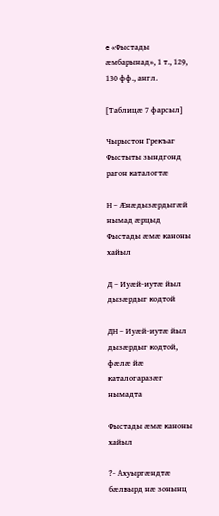e «Фыстады ӕмбарынад», 1 т., 129, 130 фф., англ.

[Таблицӕ 7 фарсыл]

Чырыстон Грекъаг Фыстыты зындгонд рагон каталогтӕ

Н – Ӕнӕдызӕрдыгӕй нымад ӕрцыд Фыстады ӕмӕ каноны хайыл

Д – Иуӕй-иутӕ йыл дызӕрдыг кодтой

ДН – Иуӕй-иутӕ йыл дызӕрдыг кодтой, фӕлӕ йӕ каталогаразӕг нымадта

Фыстады ӕмӕ каноны хайыл

?- Ахуыргӕндтӕ бӕлвырд нӕ зонынц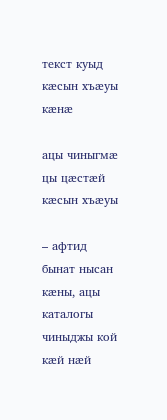текст куыд кӕсын хъӕуы кӕнӕ

ацы чиныгмӕ цы цӕстӕй кӕсын хъӕуы

– афтид бынат нысан кӕны, ацы каталогы чиныджы кой кӕй нӕй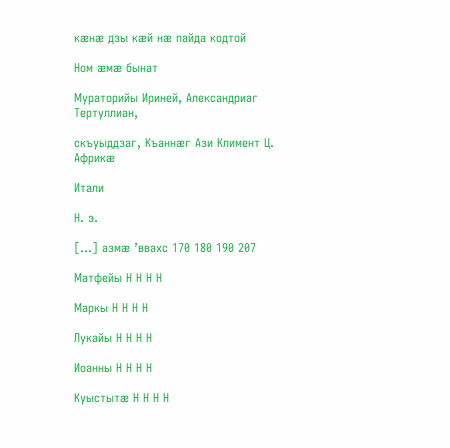кӕнӕ дзы кӕй нӕ пайда кодтой

Ном ӕмӕ бынат

Мураторийы Ириней, Александриаг Тертуллиан,

скъуыддзаг, Къаннӕг Ази Климент Ц. Африкӕ

Итали

Н. э.

[...] азмӕ ’ввахс 170 180 190 207

Матфейы Н Н Н Н

Маркы Н Н Н Н

Лукайы Н Н Н Н

Иоанны Н Н Н Н

Куыстытӕ Н Н Н Н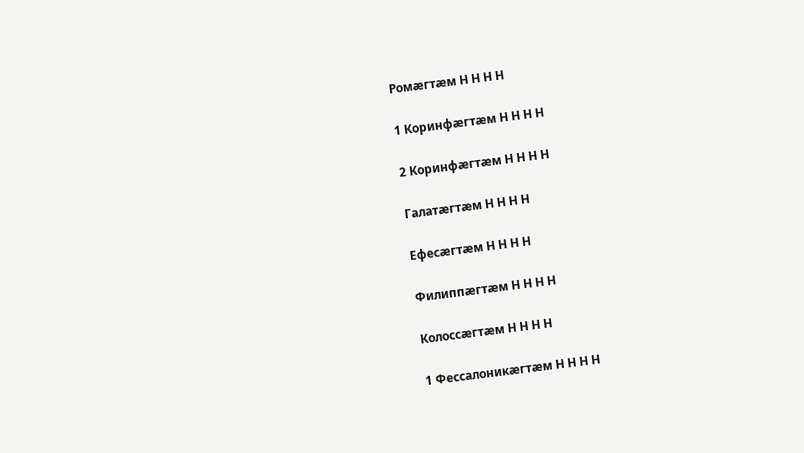Ромӕгтӕм Н Н Н Н

1 Коринфӕгтӕм Н Н Н Н

2 Коринфӕгтӕм Н Н Н Н

Галатӕгтӕм Н Н Н Н

Ефесӕгтӕм Н Н Н Н

Филиппӕгтӕм Н Н Н Н

Колоссӕгтӕм Н Н Н Н

1 Фессалоникӕгтӕм Н Н Н Н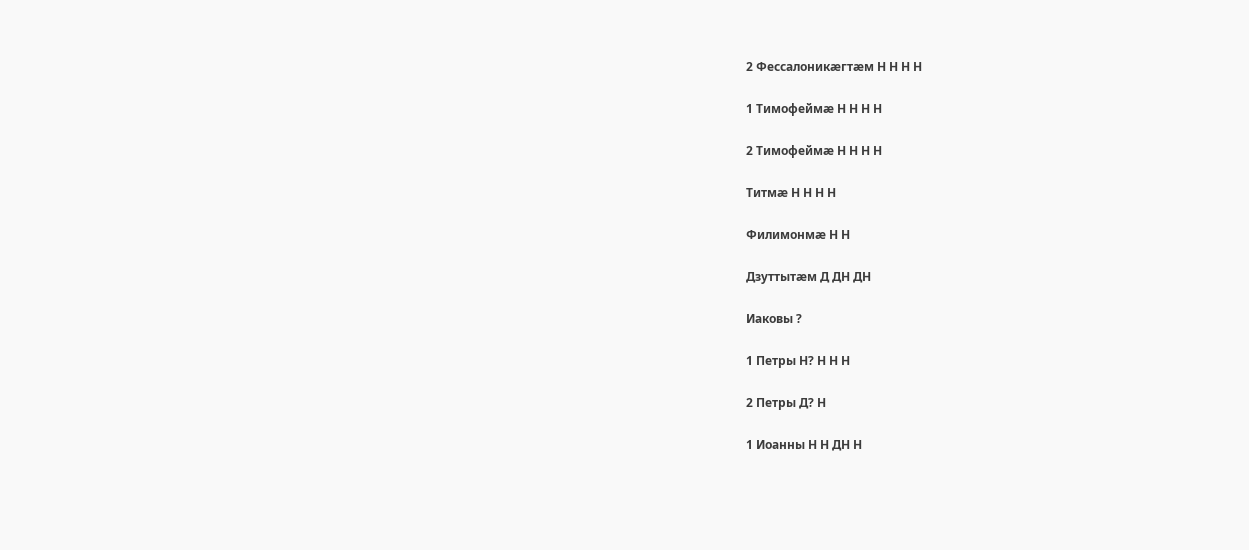2 Фессалоникӕгтӕм Н Н Н Н

1 Тимофеймӕ Н Н Н Н

2 Тимофеймӕ Н Н Н Н

Титмӕ Н Н Н Н

Филимонмӕ Н Н

Дзуттытӕм Д ДН ДН

Иаковы ?

1 Петры Н? Н Н Н

2 Петры Д? Н

1 Иоанны Н Н ДН Н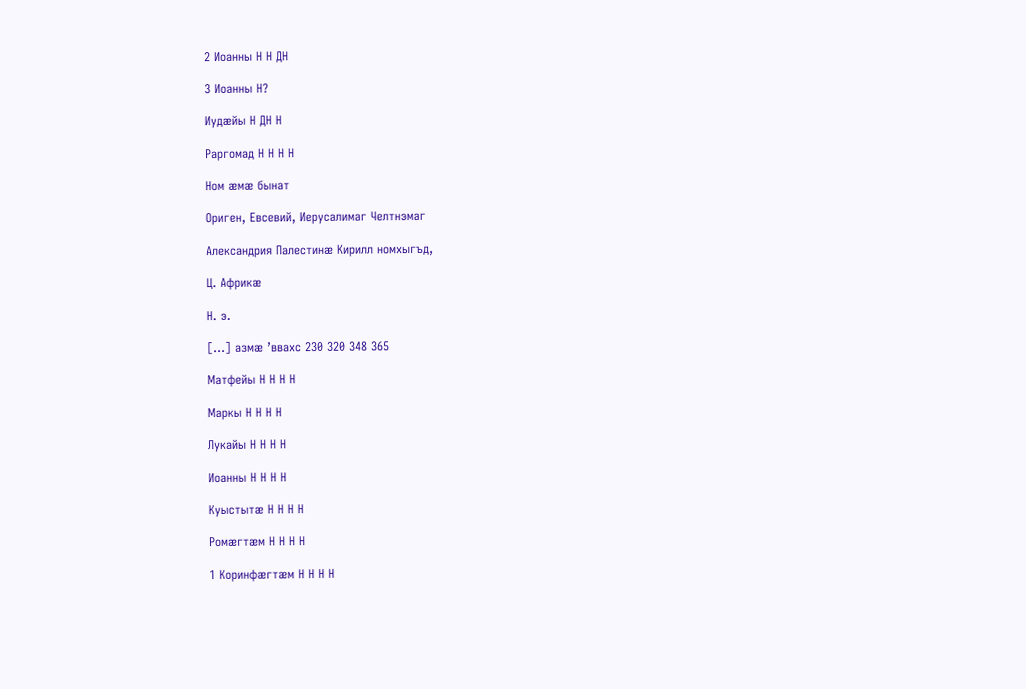2 Иоанны Н Н ДН

3 Иоанны Н?

Иудӕйы Н ДН Н

Раргомад Н Н Н Н

Ном ӕмӕ бынат

Ориген, Евсевий, Иерусалимаг Челтнэмаг

Александрия Палестинӕ Кирилл номхыгъд,

Ц. Африкӕ

Н. э.

[...] азмӕ ’ввахс 230 320 348 365

Матфейы Н Н Н Н

Маркы Н Н Н Н

Лукайы Н Н Н Н

Иоанны Н Н Н Н

Куыстытӕ Н Н Н Н

Ромӕгтӕм Н Н Н Н

1 Коринфӕгтӕм Н Н Н Н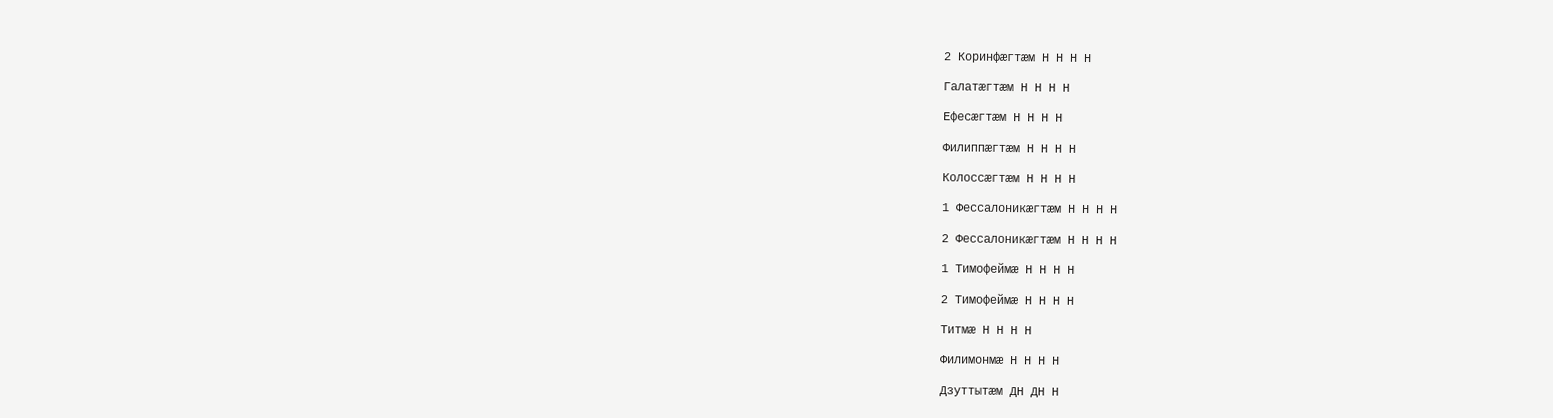2 Коринфӕгтӕм Н Н Н Н

Галатӕгтӕм Н Н Н Н

Ефесӕгтӕм Н Н Н Н

Филиппӕгтӕм Н Н Н Н

Колоссӕгтӕм Н Н Н Н

1 Фессалоникӕгтӕм Н Н Н Н

2 Фессалоникӕгтӕм Н Н Н Н

1 Тимофеймӕ Н Н Н Н

2 Тимофеймӕ Н Н Н Н

Титмӕ Н Н Н Н

Филимонмӕ Н Н Н Н

Дзуттытӕм ДН ДН Н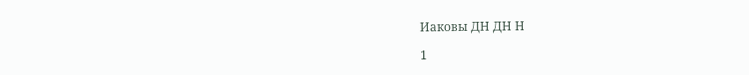Иаковы ДН ДН Н

1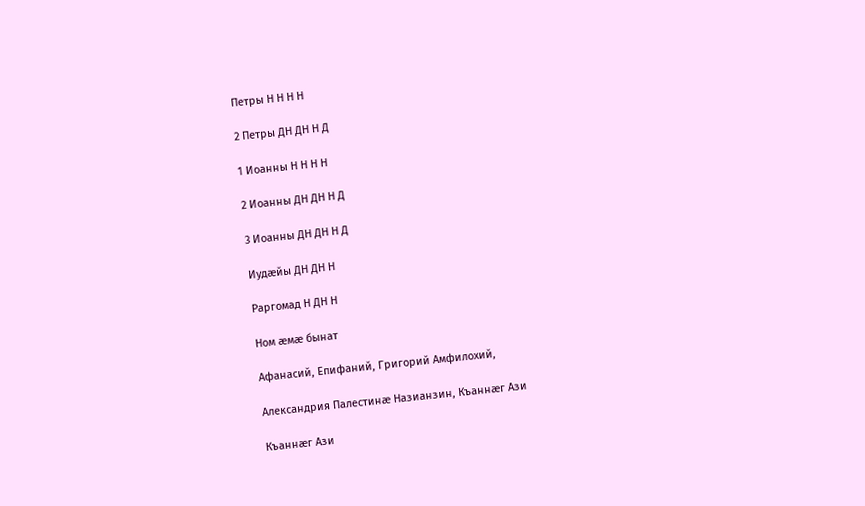Петры Н Н Н Н

2 Петры ДН ДН Н Д

1 Иоанны Н Н Н Н

2 Иоанны ДН ДН Н Д

3 Иоанны ДН ДН Н Д

Иудӕйы ДН ДН Н

Раргомад Н ДН Н

Ном ӕмӕ бынат

Афанасий, Епифаний, Григорий Амфилохий,

Александрия Палестинӕ Назианзин, Къаннӕг Ази

Къаннӕг Ази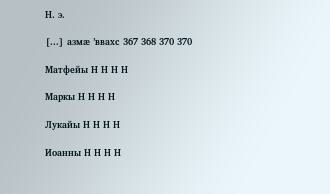Н. э.

[...] азмӕ ’ввахс 367 368 370 370

Матфейы Н Н Н Н

Маркы Н Н Н Н

Лукайы Н Н Н Н

Иоанны Н Н Н Н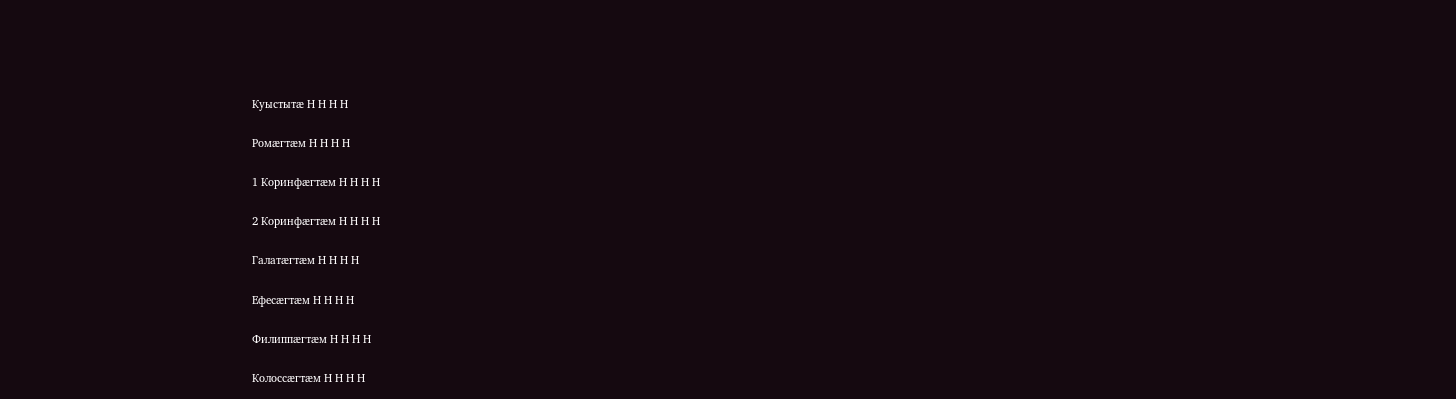Куыстытӕ Н Н Н Н

Ромӕгтӕм Н Н Н Н

1 Коринфӕгтӕм Н Н Н Н

2 Коринфӕгтӕм Н Н Н Н

Галатӕгтӕм Н Н Н Н

Ефесӕгтӕм Н Н Н Н

Филиппӕгтӕм Н Н Н Н

Колоссӕгтӕм Н Н Н Н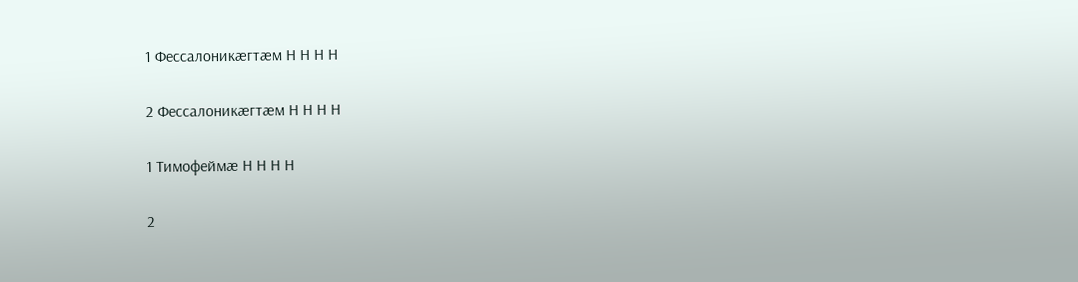1 Фессалоникӕгтӕм Н Н Н Н

2 Фессалоникӕгтӕм Н Н Н Н

1 Тимофеймӕ Н Н Н Н

2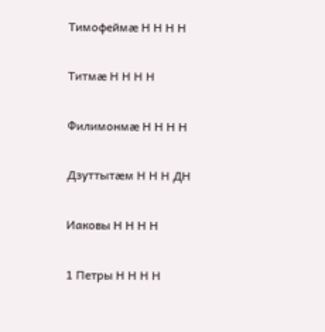Тимофеймӕ Н Н Н Н

Титмӕ Н Н Н Н

Филимонмӕ Н Н Н Н

Дзуттытӕм Н Н Н ДН

Иаковы Н Н Н Н

1 Петры Н Н Н Н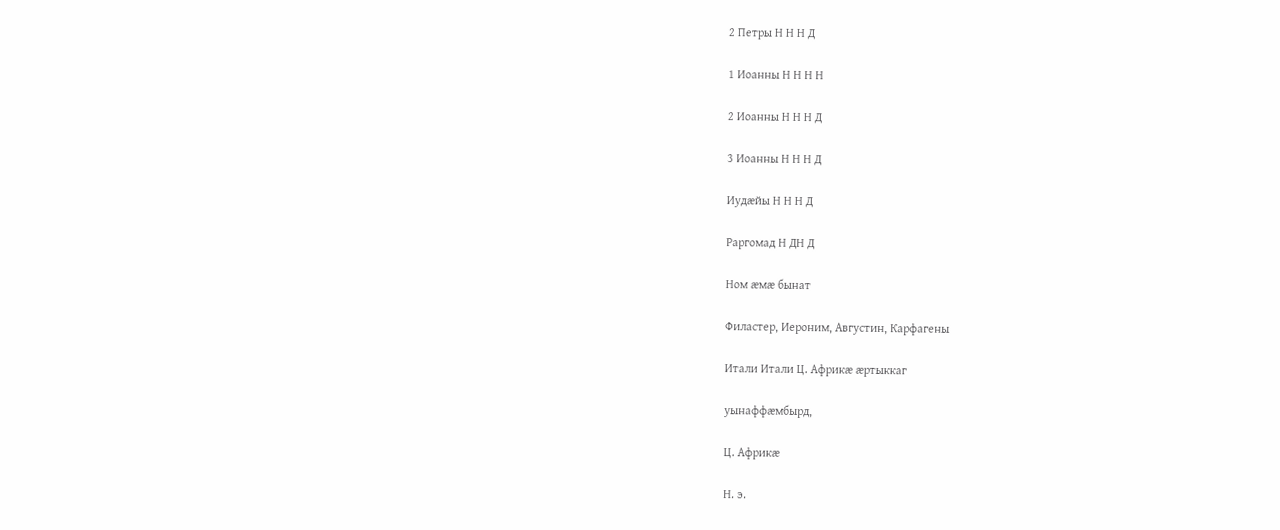2 Петры Н Н Н Д

1 Иоанны Н Н Н Н

2 Иоанны Н Н Н Д

3 Иоанны Н Н Н Д

Иудӕйы Н Н Н Д

Раргомад Н ДН Д

Ном ӕмӕ бынат

Филастер, Иероним, Августин, Карфагены

Итали Итали Ц. Африкӕ ӕртыккаг

уынаффӕмбырд,

Ц. Африкӕ

Н. э.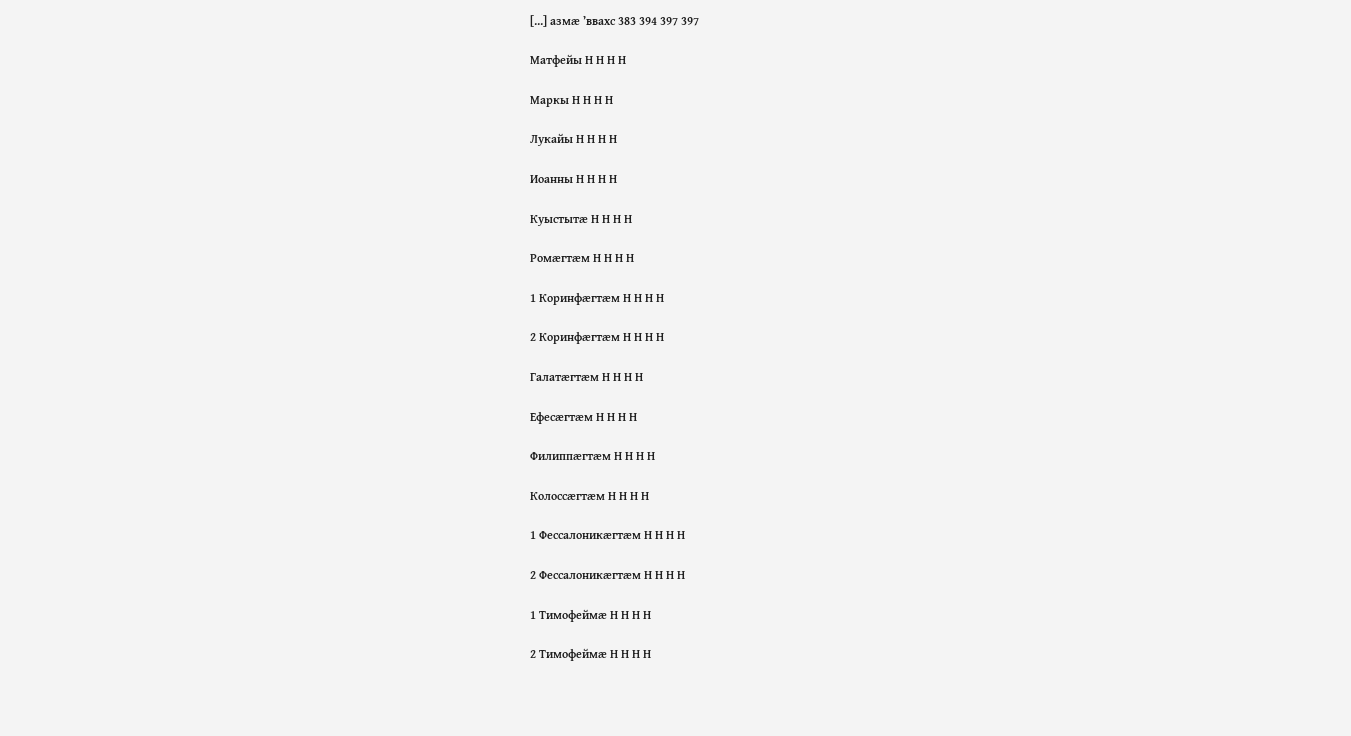[...] азмӕ ’ввахс 383 394 397 397

Матфейы Н Н Н Н

Маркы Н Н Н Н

Лукайы Н Н Н Н

Иоанны Н Н Н Н

Куыстытӕ Н Н Н Н

Ромӕгтӕм Н Н Н Н

1 Коринфӕгтӕм Н Н Н Н

2 Коринфӕгтӕм Н Н Н Н

Галатӕгтӕм Н Н Н Н

Ефесӕгтӕм Н Н Н Н

Филиппӕгтӕм Н Н Н Н

Колоссӕгтӕм Н Н Н Н

1 Фессалоникӕгтӕм Н Н Н Н

2 Фессалоникӕгтӕм Н Н Н Н

1 Тимофеймӕ Н Н Н Н

2 Тимофеймӕ Н Н Н Н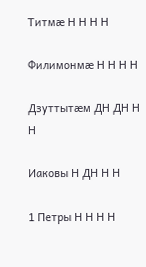Титмӕ Н Н Н Н

Филимонмӕ Н Н Н Н

Дзуттытӕм ДН ДН Н Н

Иаковы Н ДН Н Н

1 Петры Н Н Н Н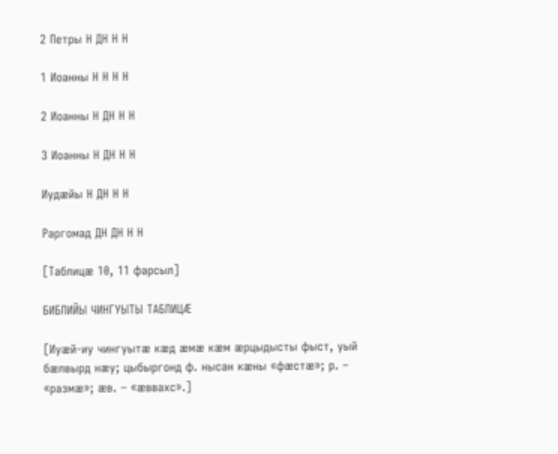2 Петры Н ДН Н Н

1 Иоанны Н Н Н Н

2 Иоанны Н ДН Н Н

3 Иоанны Н ДН Н Н

Иудӕйы Н ДН Н Н

Раргомад ДН ДН Н Н

[Таблицӕ 10, 11 фарсыл]

БИБЛИЙЫ ЧИНГУЫТЫ ТАБЛИЦӔ

[Иуӕй-иу чингуытӕ кӕд ӕмӕ кӕм ӕрцыдысты фыст, уый бӕлвырд нӕу; цыбыргонд ф. нысан кӕны «фӕстӕ»; р. – «размӕ»; ӕв. – «ӕввахс».]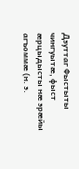Дзуттаг Фыстыты чингуытӕ, фыст ӕрцыдысты нӕ эрӕйы агъоммӕ (н. э.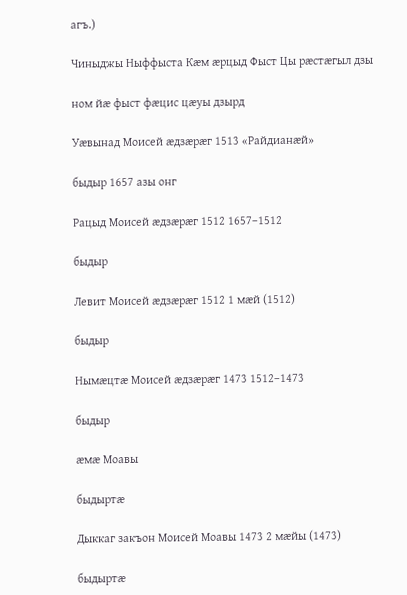агъ.)

Чиныджы Ныффыста Кӕм ӕрцыд Фыст Цы рӕстӕгыл дзы

ном йӕ фыст фӕцис цӕуы дзырд

Уӕвынад Моисей ӕдзӕрӕг 1513 «Райдианӕй»

быдыр 1657 азы онг

Рацыд Моисей ӕдзӕрӕг 1512 1657–1512

быдыр

Левит Моисей ӕдзӕрӕг 1512 1 мӕй (1512)

быдыр

Нымӕцтӕ Моисей ӕдзӕрӕг 1473 1512–1473

быдыр

ӕмӕ Моавы

быдыртӕ

Дыккаг закъон Моисей Моавы 1473 2 мӕйы (1473)

быдыртӕ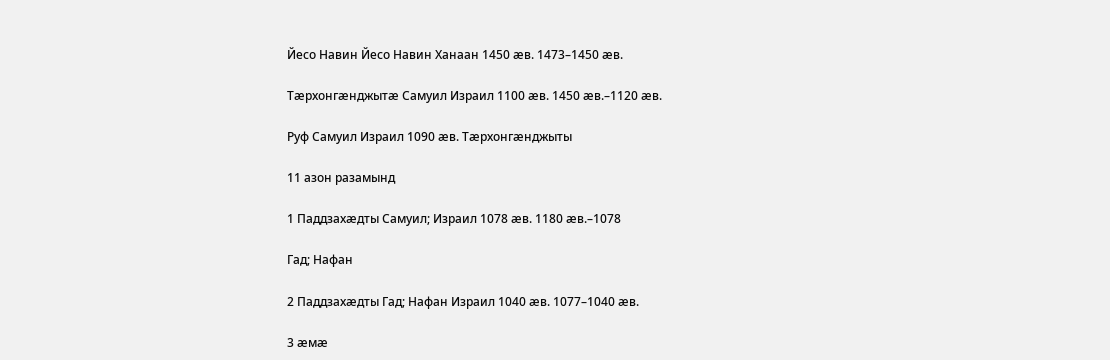Йесо Навин Йесо Навин Ханаан 1450 ӕв. 1473–1450 ӕв.

Тӕрхонгӕнджытӕ Самуил Израил 1100 ӕв. 1450 ӕв.–1120 ӕв.

Руф Самуил Израил 1090 ӕв. Тӕрхонгӕнджыты

11 азон разамынд

1 Паддзахӕдты Самуил; Израил 1078 ӕв. 1180 ӕв.–1078

Гад; Нафан

2 Паддзахӕдты Гад; Нафан Израил 1040 ӕв. 1077–1040 ӕв.

3 ӕмӕ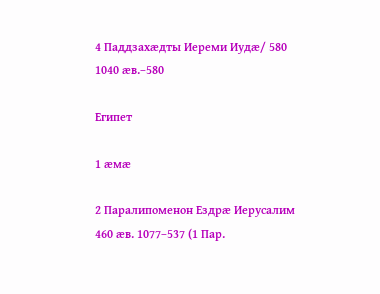4 Паддзахӕдты Иереми Иудӕ/ 580 1040 ӕв.–580

Египет

1 ӕмӕ

2 Паралипоменон Ездрӕ Иерусалим 460 ӕв. 1077–537 (1 Пар.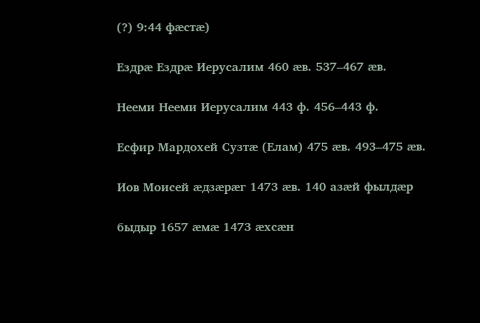(?) 9:44 фӕстӕ)

Ездрӕ Ездрӕ Иерусалим 460 ӕв. 537–467 ӕв.

Нееми Нееми Иерусалим 443 ф. 456–443 ф.

Есфир Мардохей Сузтӕ (Елам) 475 ӕв. 493–475 ӕв.

Иов Моисей ӕдзӕрӕг 1473 ӕв. 140 азӕй фылдӕр

быдыр 1657 ӕмӕ 1473 ӕхсӕн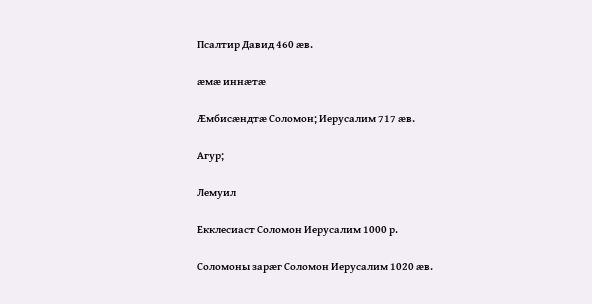Псалтир Давид 460 ӕв.

ӕмӕ иннӕтӕ

Ӕмбисӕндтӕ Соломон; Иерусалим 717 ӕв.

Агур;

Лемуил

Екклесиаст Соломон Иерусалим 1000 р.

Соломоны зарӕг Соломон Иерусалим 1020 ӕв.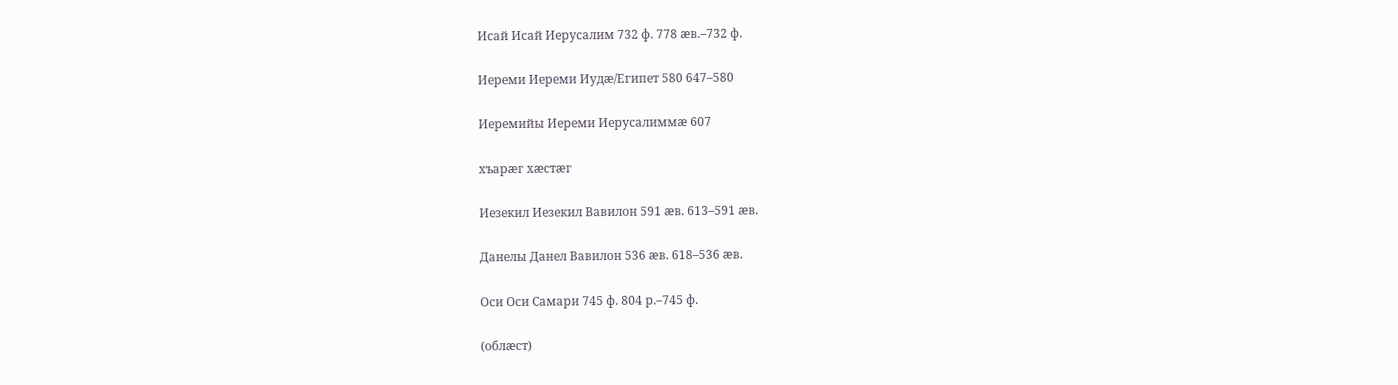Исай Исай Иерусалим 732 ф. 778 ӕв.–732 ф.

Иереми Иереми Иудӕ/Египет 580 647–580

Иеремийы Иереми Иерусалиммӕ 607

хъарӕг хӕстӕг

Иезекил Иезекил Вавилон 591 ӕв. 613–591 ӕв.

Данелы Данел Вавилон 536 ӕв. 618–536 ӕв.

Оси Оси Самари 745 ф. 804 р.–745 ф.

(облӕст)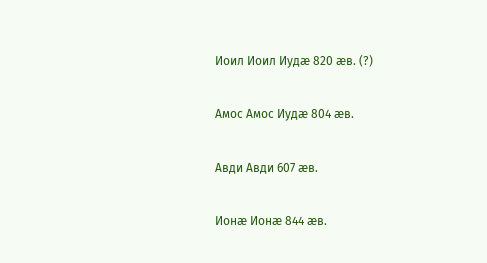Иоил Иоил Иудӕ 820 ӕв. (?)

Амос Амос Иудӕ 804 ӕв.

Авди Авди 607 ӕв.

Ионӕ Ионӕ 844 ӕв.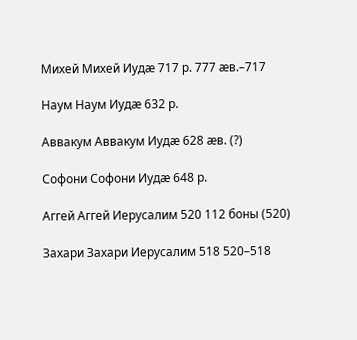Михей Михей Иудӕ 717 р. 777 ӕв.–717

Наум Наум Иудӕ 632 р.

Аввакум Аввакум Иудӕ 628 ӕв. (?)

Софони Софони Иудӕ 648 р.

Аггей Аггей Иерусалим 520 112 боны (520)

Захари Захари Иерусалим 518 520–518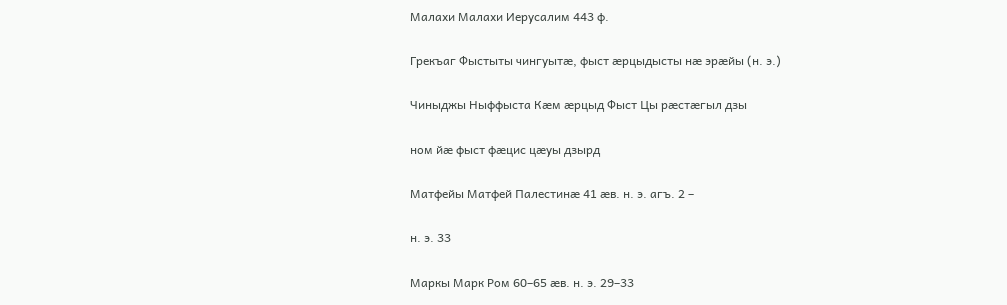Малахи Малахи Иерусалим 443 ф.

Грекъаг Фыстыты чингуытӕ, фыст ӕрцыдысты нӕ эрӕйы (н. э.)

Чиныджы Ныффыста Кӕм ӕрцыд Фыст Цы рӕстӕгыл дзы

ном йӕ фыст фӕцис цӕуы дзырд

Матфейы Матфей Палестинӕ 41 ӕв. н. э. агъ. 2 –

н. э. 33

Маркы Марк Ром 60–65 ӕв. н. э. 29–33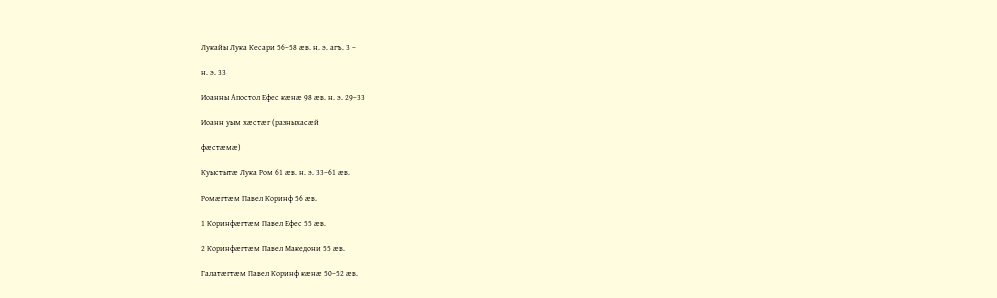Лукайы Лука Кесари 56–58 ӕв. н. э. агъ. 3 –

н. э. 33

Иоанны Апостол Ефес кӕнӕ 98 ӕв. н. э. 29–33

Иоанн уым хӕстӕг (разныхасӕй

фӕстӕмӕ)

Куыстытӕ Лука Ром 61 ӕв. н. э. 33–61 ӕв.

Ромӕгтӕм Павел Коринф 56 ӕв.

1 Коринфӕгтӕм Павел Ефес 55 ӕв.

2 Коринфӕгтӕм Павел Македони 55 ӕв.

Галатӕгтӕм Павел Коринф кӕнӕ 50–52 ӕв.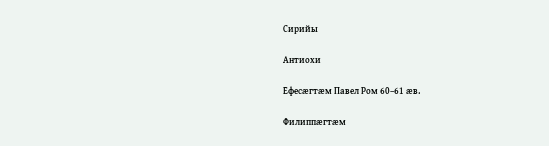Сирийы

Антиохи

Ефесӕгтӕм Павел Ром 60–61 ӕв.

Филиппӕгтӕм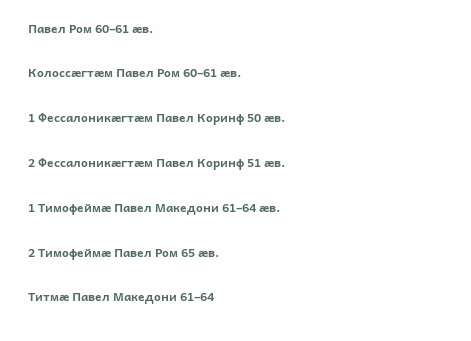Павел Ром 60–61 ӕв.

Колоссӕгтӕм Павел Ром 60–61 ӕв.

1 Фессалоникӕгтӕм Павел Коринф 50 ӕв.

2 Фессалоникӕгтӕм Павел Коринф 51 ӕв.

1 Тимофеймӕ Павел Македони 61–64 ӕв.

2 Тимофеймӕ Павел Ром 65 ӕв.

Титмӕ Павел Македони 61–64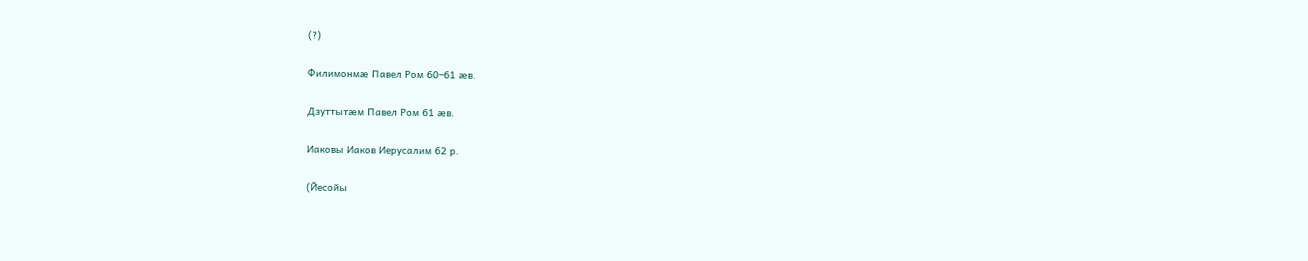(?)

Филимонмӕ Павел Ром 60–61 ӕв.

Дзуттытӕм Павел Ром 61 ӕв.

Иаковы Иаков Иерусалим 62 р.

(Йесойы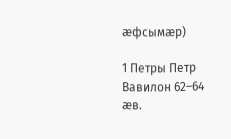ӕфсымӕр)

1 Петры Петр Вавилон 62–64 ӕв.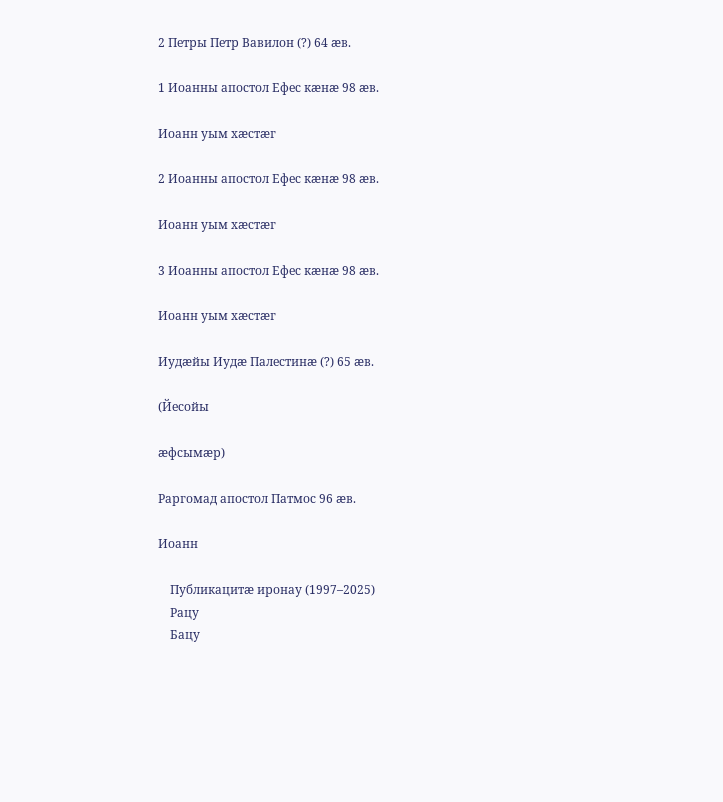2 Петры Петр Вавилон (?) 64 ӕв.

1 Иоанны апостол Ефес кӕнӕ 98 ӕв.

Иоанн уым хӕстӕг

2 Иоанны апостол Ефес кӕнӕ 98 ӕв.

Иоанн уым хӕстӕг

3 Иоанны апостол Ефес кӕнӕ 98 ӕв.

Иоанн уым хӕстӕг

Иудӕйы Иудӕ Палестинӕ (?) 65 ӕв.

(Йесойы

ӕфсымӕр)

Раргомад апостол Патмос 96 ӕв.

Иоанн

    Публикацитӕ иронау (1997–2025)
    Рацу
    Бацу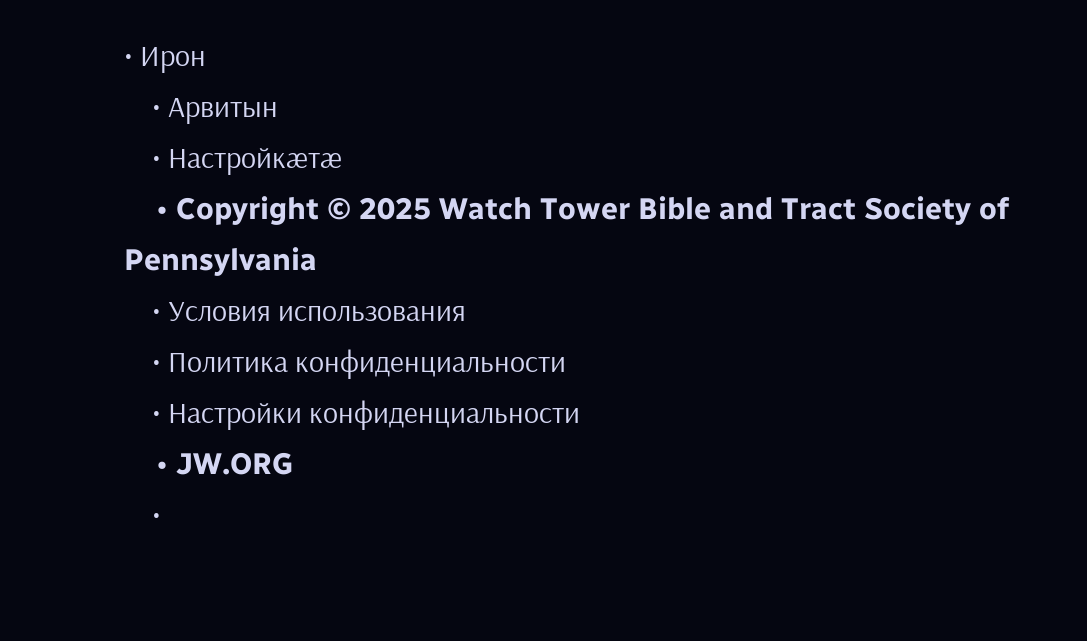• Ирон
    • Арвитын
    • Настройкӕтӕ
    • Copyright © 2025 Watch Tower Bible and Tract Society of Pennsylvania
    • Условия использования
    • Политика конфиденциальности
    • Настройки конфиденциальности
    • JW.ORG
    •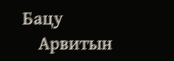Бацу
    Арвитын